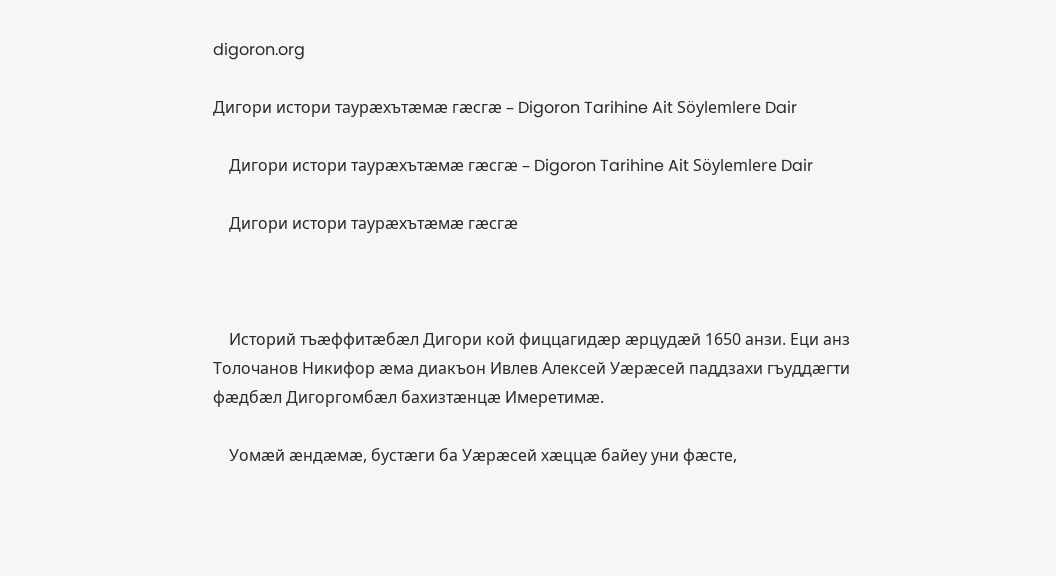digoron.org

Дигори истори таурæхътæмæ гæсгæ – Digoron Tarihine Ait Söylemlere Dair

    Дигори истори таурæхътæмæ гæсгæ – Digoron Tarihine Ait Söylemlere Dair

    Дигори истори таурæхътæмæ гæсгæ



    Историй тъæффитæбæл Дигори кой фиццагидæр æрцудæй 1650 анзи. Еци анз Толочанов Никифор æма диакъон Ивлев Алексей Уæрæсей паддзахи гъуддæгти фæдбæл Дигоргомбæл бахизтæнцæ Имеретимæ.

    Уомæй æндæмæ, бустæги ба Уæрæсей хæццæ байеу уни фæсте,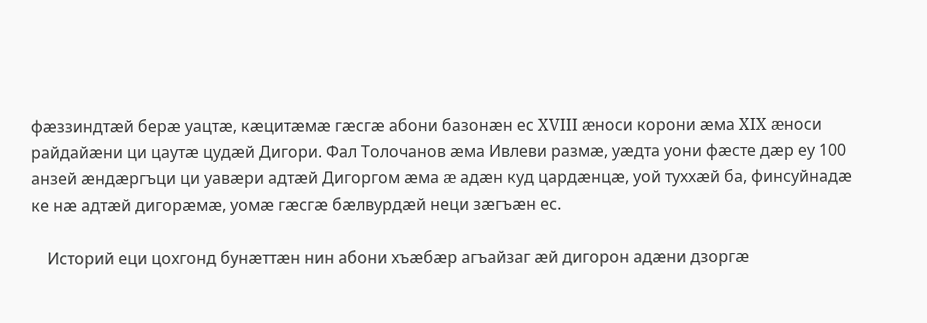фæззиндтæй берæ уацтæ, кæцитæмæ гæсгæ абони базонæн ес XVIII æноси корони æма XIX æноси райдайæни ци цаутæ цудæй Дигори. Фал Толочанов æма Ивлеви размæ, уæдта уони фæсте дæр еу 100 анзей æндæргъци ци уавæри адтæй Дигоргом æма æ адæн куд цардæнцæ, уой туххæй ба, финсуйнадæ ке нæ адтæй дигорæмæ, уомæ гæсгæ бæлвурдæй неци зæгъæн ес.

    Историй еци цохгонд бунæттæн нин абони хъæбæр агъайзаг æй дигорон адæни дзоргæ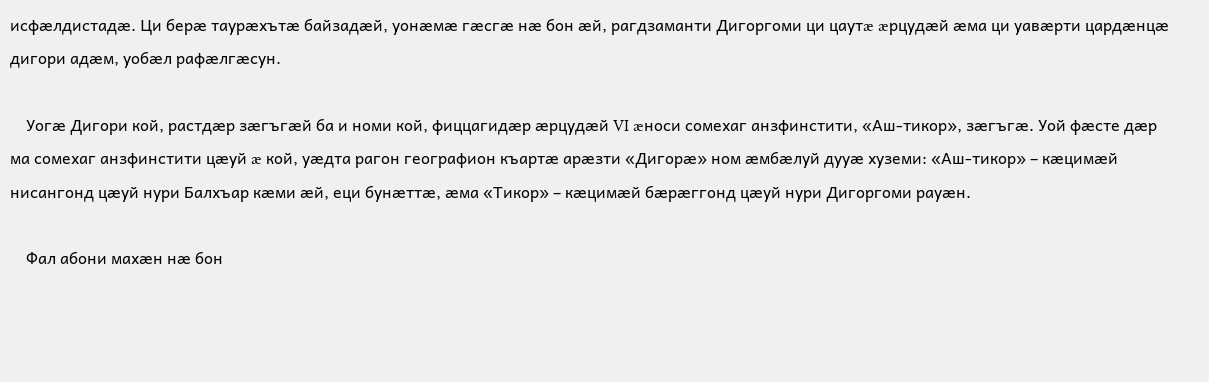исфæлдистадæ. Ци берæ таурæхътæ байзадæй, уонæмæ гæсгæ нæ бон æй, рагдзаманти Дигоргоми ци цаутæ æрцудæй æма ци уавæрти цардæнцæ дигори адæм, уобæл рафæлгæсун.

    Уогæ Дигори кой, растдæр зæгъгæй ба и номи кой, фиццагидæр æрцудæй VI æноси сомехаг анзфинстити, «Аш-тикор», зæгъгæ. Уой фæсте дæр ма сомехаг анзфинстити цæуй æ кой, уæдта рагон географион къартæ арæзти «Дигорæ» ном æмбæлуй дууæ хуземи: «Аш-тикор» – кæцимæй нисангонд цæуй нури Балхъар кæми æй, еци бунæттæ, æма «Тикор» – кæцимæй бæрæггонд цæуй нури Дигоргоми рауæн.

    Фал абони махæн нæ бон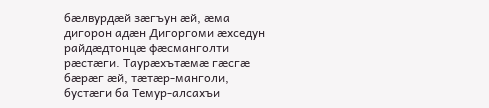бæлвурдæй зæгъун æй, æма дигорон адæн Дигоргоми æхседун райдæдтонцæ фæсманголти рæстæги. Таурæхътæмæ гæсгæ бæрæг æй, тæтæр-манголи, бустæги ба Темур-алсахъи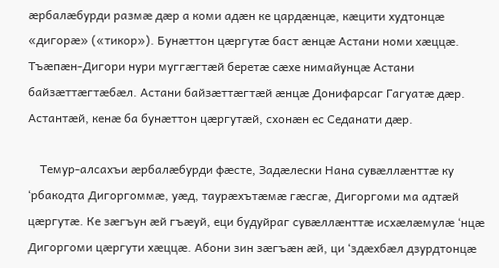æрбалæбурди размæ дæр а коми адæн ке цардæнцæ, кæцити худтонцæ «дигорæ» («тикор»). Бунæттон цæргутæ баст æнцæ Астани номи хæццæ. Тъæпæн-Дигори нури муггæгтæй беретæ сæхе нимайунцæ Астани байзæттæгтæбæл. Астани байзæттæгтæй æнцæ Донифарсаг Гагуатæ дæр. Астантæй, кенæ ба бунæттон цæргутæй, схонæн ес Седанати дæр.

    Темур-алсахъи æрбалæбурди фæсте, Задæлески Нана сувæллæнттæ ку ‘рбакодта Дигоргоммæ, уæд, таурæхътæмæ гæсгæ, Дигоргоми ма адтæй цæргутæ. Ке зæгъун æй гъæуй, еци будуйраг сувæллæнттæ исхæлæмулæ ‘нцæ Дигоргоми цæргути хæццæ. Абони зин зæгъæн æй, ци ‘здæхбæл дзурдтонцæ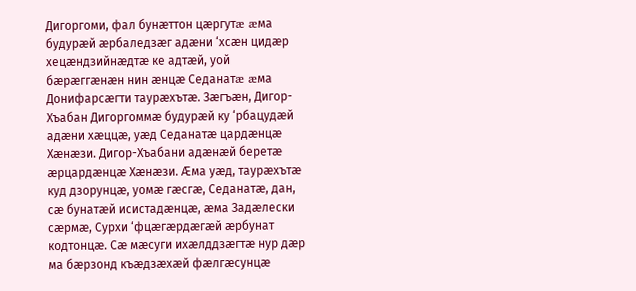Дигоргоми, фал бунæттон цæргутæ æма будурæй æрбаледзæг адæни ‘хсæн цидæр хецæндзийнæдтæ ке адтæй, уой бæрæггæнæн нин æнцæ Седанатæ æма Донифарсæгти таурæхътæ. Зæгъæн, Дигор-Хъабан Дигоргоммæ будурæй ку ‘рбацудæй адæни хæццæ, уæд Седанатæ цардæнцæ Хæнæзи. Дигор-Хъабани адæнæй беретæ æрцардæнцæ Хæнæзи. Æма уæд, таурæхътæ куд дзорунцæ, уомæ гæсгæ, Седанатæ, дан, сæ бунатæй исистадæнцæ, æма Задæлески сæрмæ, Сурхи ‘фцæгæрдæгæй æрбунат кодтонцæ. Сæ мæсуги ихæлддзæгтæ нур дæр ма бæрзонд къæдзæхæй фæлгæсунцæ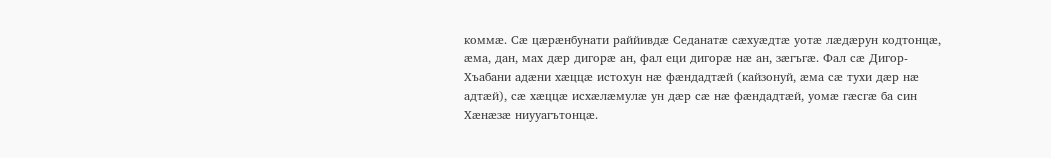коммæ. Сæ цæрæнбунати раййивдæ Седанатæ сæхуæдтæ уотæ лæдæрун кодтонцæ, æма, дан, мах дæр дигорæ ан, фал еци дигорæ нæ ан, зæгъгæ. Фал сæ Дигор-Хъабани адæни хæццæ истохун нæ фæндадтæй (кайзонуй, æма сæ тухи дæр нæ адтæй), сæ хæццæ исхæлæмулæ ун дæр сæ нæ фæндадтæй, уомæ гæсгæ ба син Хæнæзæ ниууагътонцæ.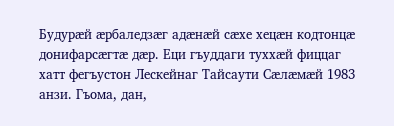Будурæй æрбаледзæг адæнæй сæхе хецæн кодтонцæ донифарсæгтæ дæр. Еци гъуддаги туххæй фиццаг хатт фегъустон Лескейнаг Тайсаути Сæлæмæй 1983 анзи. Гъома, дан,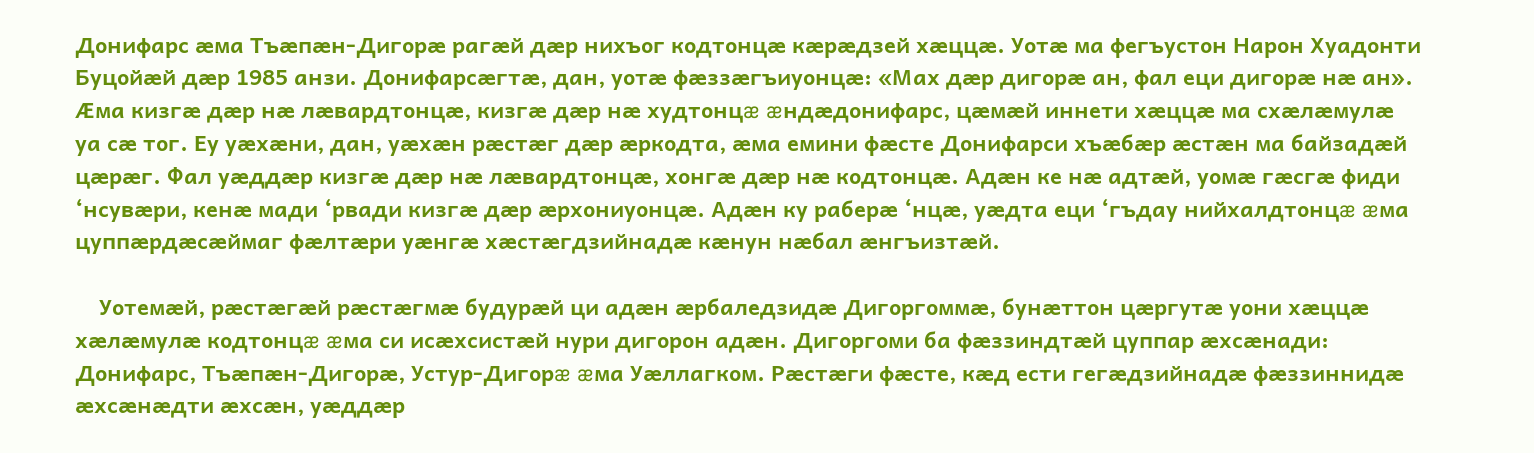Донифарс æма Тъæпæн-Дигорæ рагæй дæр нихъог кодтонцæ кæрæдзей хæццæ. Уотæ ма фегъустон Нарон Хуадонти Буцойæй дæр 1985 анзи. Донифарсæгтæ, дан, уотæ фæззæгъиуонцæ: «Мах дæр дигорæ ан, фал еци дигорæ нæ ан». Æма кизгæ дæр нæ лæвардтонцæ, кизгæ дæр нæ худтонцæ æндæдонифарс, цæмæй иннети хæццæ ма схæлæмулæ уа сæ тог. Еу уæхæни, дан, уæхæн рæстæг дæр æркодта, æма емини фæсте Донифарси хъæбæр æстæн ма байзадæй цæрæг. Фал уæддæр кизгæ дæр нæ лæвардтонцæ, хонгæ дæр нæ кодтонцæ. Адæн ке нæ адтæй, уомæ гæсгæ фиди ‘нсувæри, кенæ мади ‘рвади кизгæ дæр æрхониуонцæ. Адæн ку раберæ ‘нцæ, уæдта еци ‘гъдау нийхалдтонцæ æма цуппæрдæсæймаг фæлтæри уæнгæ хæстæгдзийнадæ кæнун нæбал æнгъизтæй.

    Уотемæй, рæстæгæй рæстæгмæ будурæй ци адæн æрбаледзидæ Дигоргоммæ, бунæттон цæргутæ уони хæццæ хæлæмулæ кодтонцæ æма си исæхсистæй нури дигорон адæн. Дигоргоми ба фæззиндтæй цуппар æхсæнади: Донифарс, Тъæпæн-Дигорæ, Устур-Дигорæ æма Уæллагком. Рæстæги фæсте, кæд ести гегæдзийнадæ фæззиннидæ æхсæнæдти æхсæн, уæддæр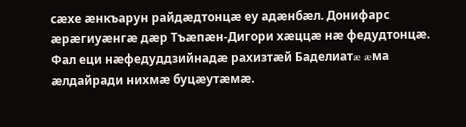сæхе æнкъарун райдæдтонцæ еу адæнбæл. Донифарс æрæгиуæнгæ дæр Тъæпæн-Дигори хæццæ нæ федудтонцæ. Фал еци нæфедуддзийнадæ рахизтæй Баделиатæ æма æлдайради нихмæ буцæутæмæ.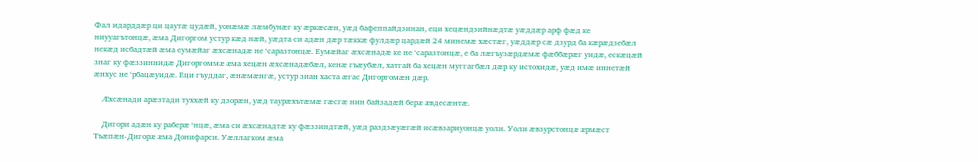Фал идарддæр ци цаутæ цудæй, уонæмæ лæмбунæг ку æркæсæн, уæд бафеппайдзинан, еци хецæндзийнæдтæ уæддæр арф фæд ке ниууагътонцæ, æма Дигоргом устур кæд нæй, уæдта си адæн дæр тæккæ фулдæр цардæй 24 минемæ хæстæг, уæддæр сæ дзурд ба кæрæдзебæл некæд исбадтæй æма еумæйаг æхсæнадæ не ‘саразтонцæ. Еумæйаг æхсæнадæ ке не ‘саразтонцæ, е ба лæгъузæрдæмæ фæббæрæг уидæ, ескæцæй знаг ку фæззиннидæ Дигоргоммæ æма хецæн æхсæнадæбæл, кенæ гъæубæл, хатгай ба хецæн муггагбæл дæр ку истохидæ, уæд имæ иннетæй æнхус не ‘рбацæуидæ. Еци гъуддаг, æнæмæнгæ, устур зиан хаста æгас Дигоргомæн дæр.

    Æхсæнади арæзтади туххæй ку дзорæн, уæд таурæхътæмæ гæсгæ нин байзадæй берæ æвдесæнтæ.

    Дигори адæн ку раберæ ‘нцæ, æма си æхсæнадтæ ку фæззиндтæй, уæд раздзæуæгæй исæвзариуонцæ уоли. Уоли æвзурстонцæ æрмæст Тъæпæн-Дигорæ æма Донифарси. Уæллагком æма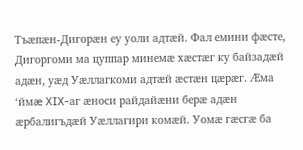Тъæпæн-Дигорæн еу уоли адтæй. Фал емини фæсте, Дигоргоми ма цуппар минемæ хæстæг ку байзадæй адæн, уæд Уæллагкоми адтæй æстæн цæрæг. Æма ‘ймæ XIX-аг æноси райдайæни берæ адæн æрбалигъдæй Уæллагири комæй. Уомæ гæсгæ ба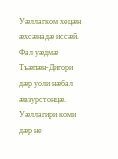Уæллагком хецæн æхсæнадæ иссæй. Фал уæдмæ Тъæпæн-Дигори дæр уоли нæбал æвзурстонцæ. Уæллагири коми дæр не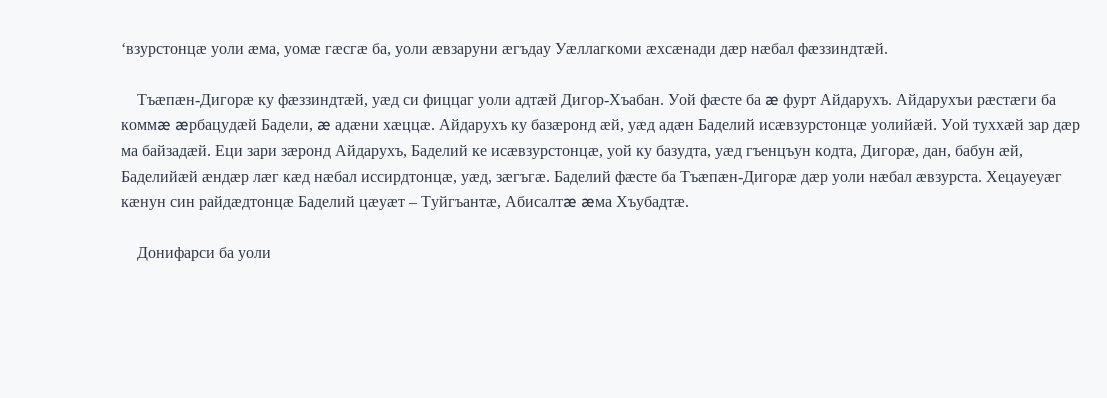‘взурстонцæ уоли æма, уомæ гæсгæ ба, уоли æвзаруни æгъдау Уæллагкоми æхсæнади дæр нæбал фæззиндтæй.

    Тъæпæн-Дигорæ ку фæззиндтæй, уæд си фиццаг уоли адтæй Дигор-Хъабан. Уой фæсте ба æ фурт Айдарухъ. Айдарухъи рæстæги ба коммæ æрбацудæй Бадели, æ адæни хæццæ. Айдарухъ ку базæронд æй, уæд адæн Баделий исæвзурстонцæ уолийæй. Уой туххæй зар дæр ма байзадæй. Еци зари зæронд Айдарухъ, Баделий ке исæвзурстонцæ, уой ку базудта, уæд гъенцъун кодта, Дигорæ, дан, бабун æй, Баделийæй æндæр лæг кæд нæбал иссирдтонцæ, уæд, зæгъгæ. Баделий фæсте ба Тъæпæн-Дигорæ дæр уоли нæбал æвзурста. Хецауеуæг кæнун син райдæдтонцæ Баделий цæуæт – Туйгъантæ, Абисалтæ æма Хъубадтæ.

    Донифарси ба уоли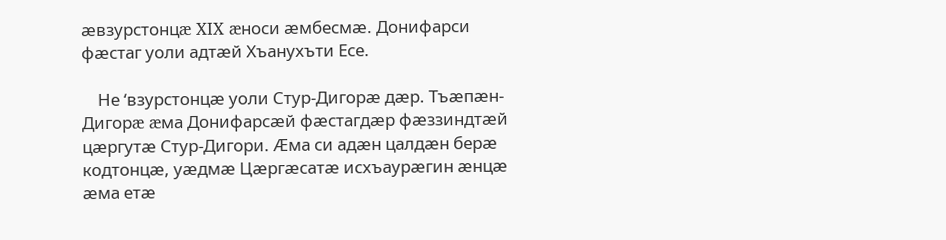æвзурстонцæ XIX æноси æмбесмæ. Донифарси фæстаг уоли адтæй Хъанухъти Есе.

    Не ‘взурстонцæ уоли Стур-Дигорæ дæр. Тъæпæн-Дигорæ æма Донифарсæй фæстагдæр фæззиндтæй цæргутæ Стур-Дигори. Æма си адæн цалдæн берæ кодтонцæ, уæдмæ Цæргæсатæ исхъаурæгин æнцæ æма етæ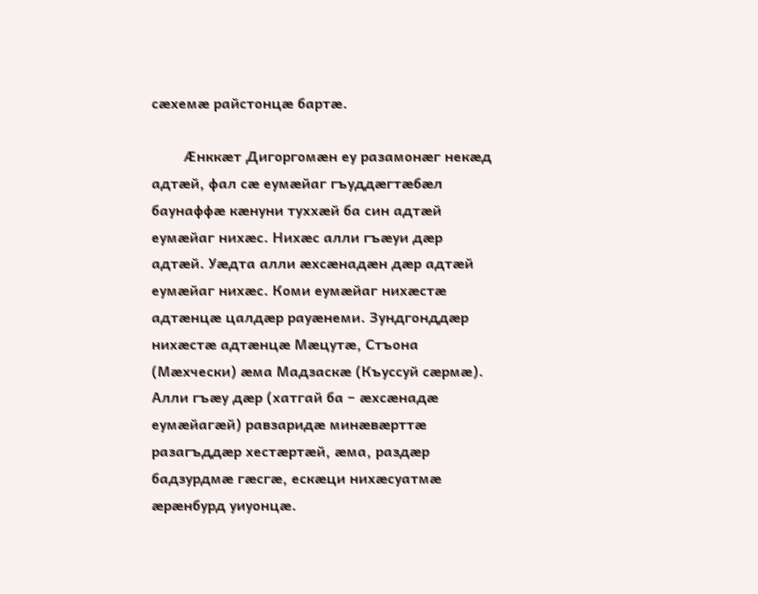сæхемæ райстонцæ бартæ.

    Æнккæт Дигоргомæн еу разамонæг некæд адтæй, фал сæ еумæйаг гъуддæгтæбæл баунаффæ кæнуни туххæй ба син адтæй еумæйаг нихæс. Нихæс алли гъæуи дæр адтæй. Уæдта алли æхсæнадæн дæр адтæй еумæйаг нихæс. Коми еумæйаг нихæстæ адтæнцæ цалдæр рауæнеми. Зундгонддæр нихæстæ адтæнцæ Мæцутæ, Стъона (Мæхчески) æма Мадзаскæ (Къуссуй сæрмæ). Алли гъæу дæр (хатгай ба – æхсæнадæ еумæйагæй) равзаридæ минæвæрттæ разагъддæр хестæртæй, æма, раздæр бадзурдмæ гæсгæ, ескæци нихæсуатмæ æрæнбурд уиуонцæ.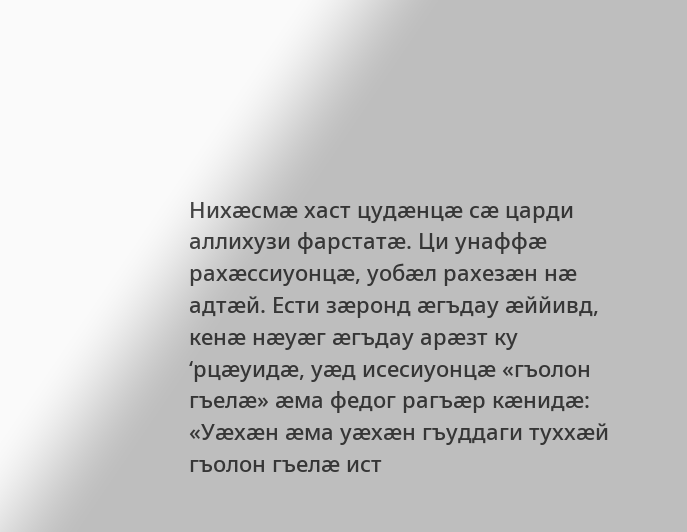Нихæсмæ хаст цудæнцæ сæ царди аллихузи фарстатæ. Ци унаффæ рахæссиуонцæ, уобæл рахезæн нæ адтæй. Ести зæронд æгъдау æййивд, кенæ нæуæг æгъдау арæзт ку ‘рцæуидæ, уæд исесиуонцæ «гъолон гъелæ» æма федог рагъæр кæнидæ: «Уæхæн æма уæхæн гъуддаги туххæй гъолон гъелæ ист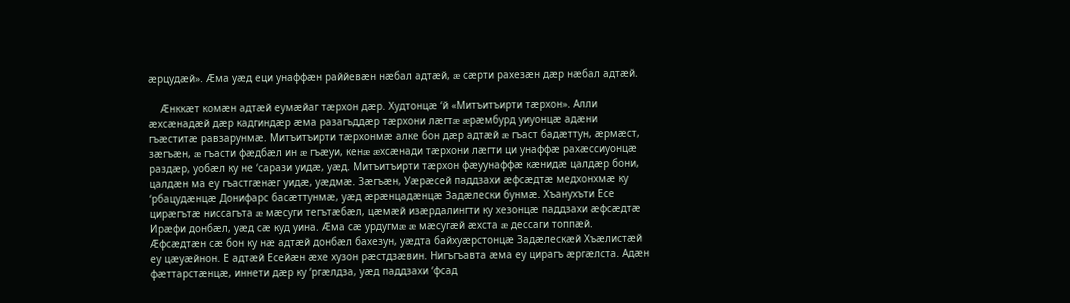æрцудæй». Æма уæд еци унаффæн раййевæн нæбал адтæй, æ сæрти рахезæн дæр нæбал адтæй.

    Æнккæт комæн адтæй еумæйаг тæрхон дæр. Худтонцæ ‘й «Митъитъирти тæрхон». Алли æхсæнадæй дæр кадгиндæр æма разагъддæр тæрхони лæгтæ æрæмбурд уиуонцæ адæни гъæститæ равзарунмæ. Митъитъирти тæрхонмæ алке бон дæр адтæй æ гъаст бадæттун, æрмæст, зæгъæн, æ гъасти фæдбæл ин æ гъæуи, кенæ æхсæнади тæрхони лæгти ци унаффæ рахæссиуонцæ раздæр, уобæл ку не ‘сарази уидæ, уæд. Митъитъирти тæрхон фæуунаффæ кæнидæ цалдæр бони, цалдæн ма еу гъастгæнæг уидæ, уæдмæ. Зæгъæн, Уæрæсей паддзахи æфсæдтæ медхонхмæ ку ‘рбацудæнцæ Донифарс басæттунмæ, уæд æрæнцадæнцæ Задæлески бунмæ. Хъанухъти Есе цирæгътæ ниссагъта æ мæсуги тегътæбæл, цæмæй изæрдалингти ку хезонцæ паддзахи æфсæдтæ Ирæфи донбæл, уæд сæ куд уина. Æма сæ урдугмæ æ мæсугæй æхста æ дессаги топпæй. Æфсæдтæн сæ бон ку нæ адтæй донбæл бахезун, уæдта байхуæрстонцæ Задæлескæй Хъæлистæй еу цæуæйнон. Е адтæй Есейæн æхе хузон рæстдзæвин. Нигъгъавта æма еу цирагъ æргæлста. Адæн фæттарстæнцæ, иннети дæр ку ‘ргæлдза, уæд паддзахи ‘фсад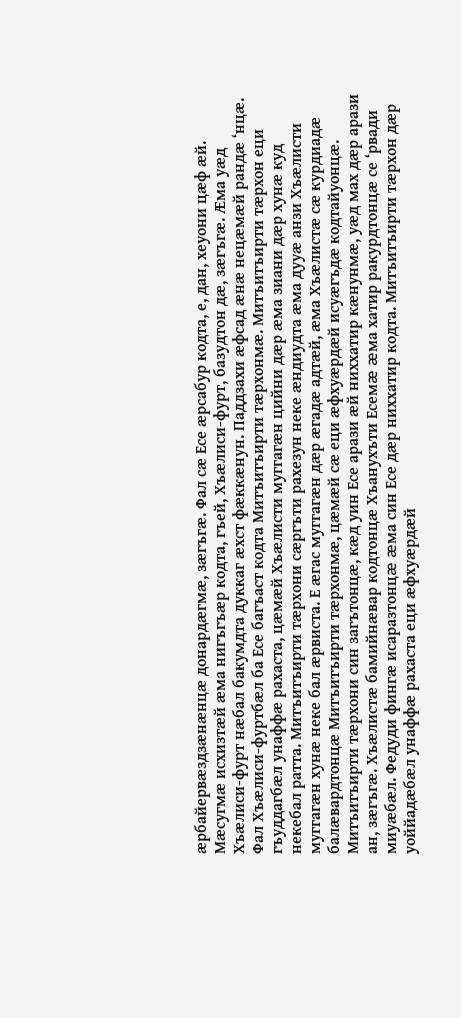æрбайервæздзæнæнцæ донардæгмæ, зæгъгæ. Фал сæ Есе æрсабур кодта, е, дан, хеуони цæф æй. Мæсугмæ исхизтæй æма нигъгъæр кодта, гъей, Хъæлиси-фурт, базудтон дæ, зæгъгæ. Æма уæд Хъæлиси-фурт нæбал бакумдта дуккаг æхст фæккæнун. Паддзахи æфсад æнæ нецæмæй рандæ ‘нцæ. Фал Хъæлиси-фуртбæл ба Есе багъаст кодта Митъитъирти тæрхонмæ. Митъитъирти тæрхон еци гъуддагбæл унаффæ рахаста, цæмæй Хъæлисти муггагæн цийни дæр æма зиани дæр хунæ куд некебал ратта. Митъитъирти тæрхони сæргъти рахезун неке æндиудта æма дууæ анзи Хъæлисти муггагæн хунæ неке бал æрвиста. Е æгас муггагæн дæр æгадæ адтæй, æма Хъæлистæ сæ курдиадæ балæвардтонцæ Митъитъирти тæрхонмæ, цæмæй сæ еци æфхуæрдæй исуæгъдæ кодтайуонцæ. Митъитъирти тæрхони син загътонцæ, кæд уин Есе арази æй ниххатир кæнунмæ, уæд мах дæр арази ан, зæгъгæ. Хъæлистæ бамийнæвар кодтонцæ Хъанухъти Есемæ æма хатир ракурдтонцæ се ‘рвади миуæбæл. Федуди фингæ исаразтонцæ æма син Есе дæр ниххатир кодта. Митъитъирти тæрхон дæр уоййадæбæл унаффæ рахаста еци æфхуæрдæй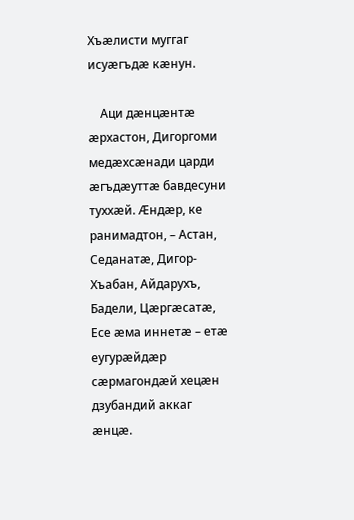Хъæлисти муггаг исуæгъдæ кæнун.

    Аци дæнцæнтæ æрхастон, Дигоргоми медæхсæнади царди æгъдæуттæ бавдесуни туххæй. Æндæр, ке ранимадтон, – Астан, Седанатæ, Дигор-Хъабан, Айдарухъ, Бадели, Цæргæсатæ, Есе æма иннетæ – етæ еугурæйдæр сæрмагондæй хецæн дзубандий аккаг æнцæ.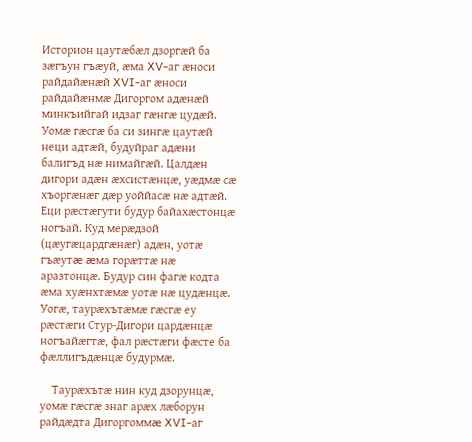Историон цаутæбæл дзоргæй ба зæгъун гъæуй, æма XV-аг æноси райдайæнæй XVI-аг æноси райдайæнмæ Дигоргом адæнæй минкъийгай идзаг гæнгæ цудæй. Уомæ гæсгæ ба си зингæ цаутæй неци адтæй, будуйраг адæни балигъд нæ нимайгæй. Цалдæн дигори адæн æхсистæнцæ, уæдмæ сæ хъоргæнæг дæр уоййасæ нæ адтæй. Еци рæстæгути будур байахæстонцæ ногъай. Куд мерæдзой (цæугæцардгæнæг) адæн, уотæ гъæутæ æма горæттæ нæ аразтонцæ. Будур син фагæ кодта æма хуæнхтæмæ уотæ нæ цудæнцæ. Уогæ, таурæхътæмæ гæсгæ еу рæстæги Стур-Дигори цардæнцæ ногъайæгтæ, фал рæстæги фæсте ба фæллигъдæнцæ будурмæ.

    Таурæхътæ нин куд дзорунцæ, уомæ гæсгæ знаг арæх лæборун райдæдта Дигоргоммæ XVI-аг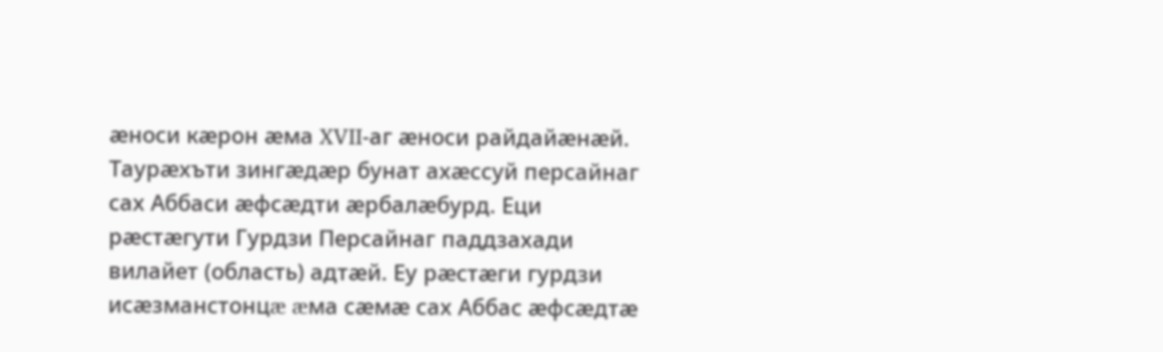æноси кæрон æма XVII-аг æноси райдайæнæй. Таурæхъти зингæдæр бунат ахæссуй персайнаг сах Аббаси æфсæдти æрбалæбурд. Еци рæстæгути Гурдзи Персайнаг паддзахади вилайет (область) адтæй. Еу рæстæги гурдзи исæзманстонцæ æма сæмæ сах Аббас æфсæдтæ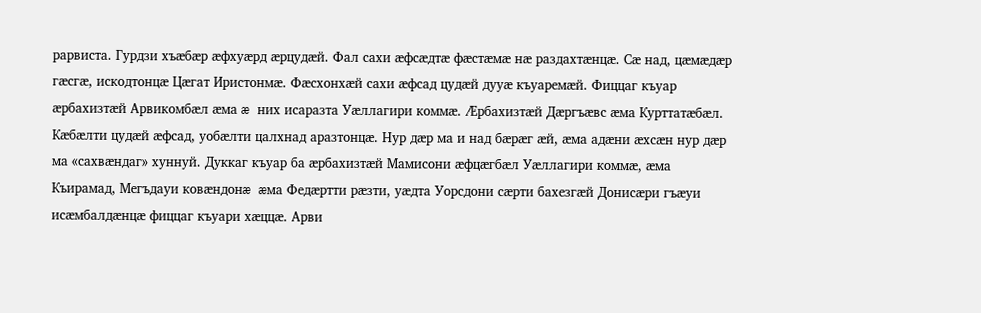рарвиста. Гурдзи хъæбæр æфхуæрд æрцудæй. Фал сахи æфсæдтæ фæстæмæ нæ раздахтæнцæ. Сæ над, цæмæдæр гæсгæ, искодтонцæ Цæгат Иристонмæ. Фæсхонхæй сахи æфсад цудæй дууæ къуаремæй. Фиццаг къуар æрбахизтæй Арвикомбæл æма æ них исаразта Уæллагири коммæ. Æрбахизтæй Дæргъæвс æма Курттатæбæл. Кæбæлти цудæй æфсад, уобæлти цалхнад аразтонцæ. Нур дæр ма и над бæрæг æй, æма адæни æхсæн нур дæр ма «сахвæндаг» хуннуй. Дуккаг къуар ба æрбахизтæй Мамисони æфцæгбæл Уæллагири коммæ, æма Къирамад, Мегъдауи ковæндонæ æма Федæртти рæзти, уæдта Уорсдони сæрти бахезгæй Донисæри гъæуи исæмбалдæнцæ фиццаг къуари хæццæ. Арви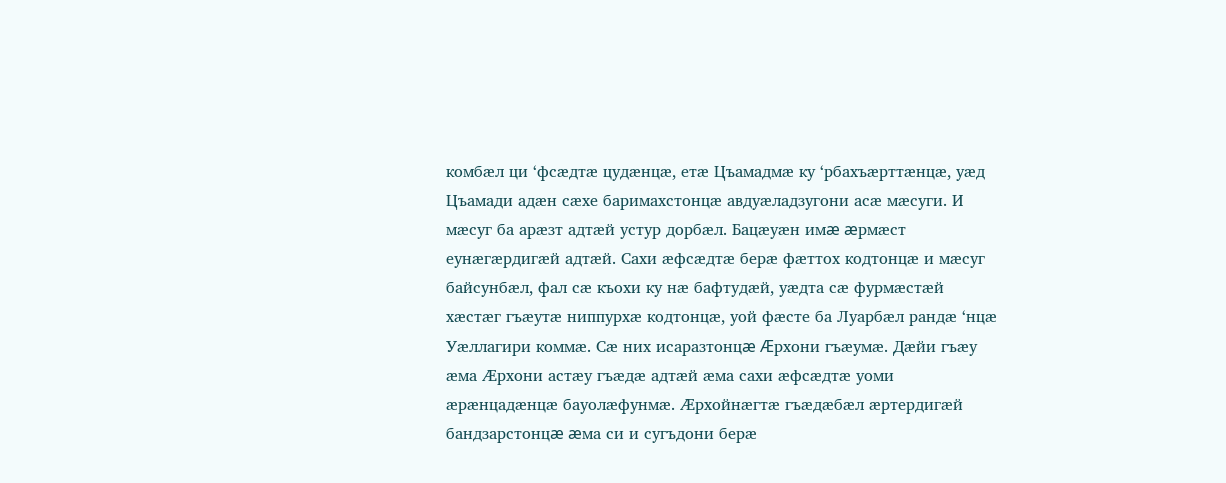комбæл ци ‘фсæдтæ цудæнцæ, етæ Цъамадмæ ку ‘рбахъæрттæнцæ, уæд Цъамади адæн сæхе баримахстонцæ авдуæладзугони асæ мæсуги. И мæсуг ба арæзт адтæй устур дорбæл. Бацæуæн имæ æрмæст еунæгæрдигæй адтæй. Сахи æфсæдтæ берæ фæттох кодтонцæ и мæсуг байсунбæл, фал сæ къохи ку нæ бафтудæй, уæдта сæ фурмæстæй хæстæг гъæутæ ниппурхæ кодтонцæ, уой фæсте ба Луарбæл рандæ ‘нцæ Уæллагири коммæ. Сæ них исаразтонцæ Æрхони гъæумæ. Дæйи гъæу æма Æрхони астæу гъæдæ адтæй æма сахи æфсæдтæ уоми æрæнцадæнцæ бауолæфунмæ. Æрхойнæгтæ гъæдæбæл æртердигæй бандзарстонцæ æма си и сугъдони берæ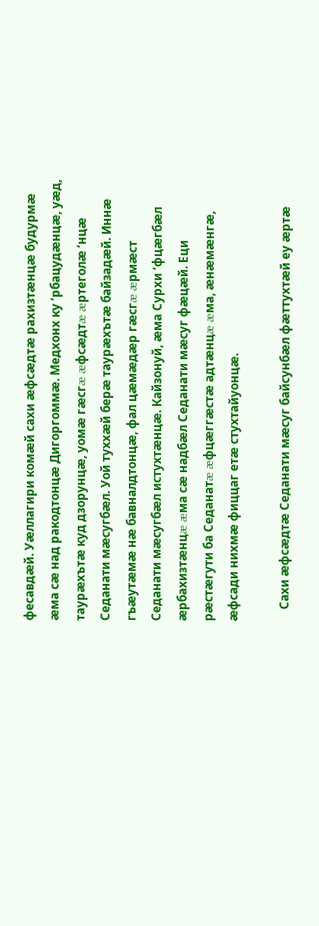фесавдæй. Уæллагири комæй сахи æфсæдтæ рахизтæнцæ будурмæ æма сæ над ракодтонцæ Дигоргоммæ. Медхонх ку ‘рбацудæнцæ, уæд, таурæхътæ куд дзорунцæ, уомæ гæсгæ æфсæдтæ æртеголæ ‘нцæ Седанати мæсугбæл. Уой туххæй берæ таурæхътæ байзадæй. Иннæ гъæутæмæ нæ бавналдтонцæ, фал цæмæдæр гæсгæ æрмæст Седанати мæсугбæл истухтæнцæ. Кайзонуй, æма Сурхи ‘фцæгбæл æрбахизтæнцæ æма сæ надбæл Седанати мæсуг фæцæй. Еци рæстæгути ба Седанатæ æфцæггæстæ адтæнцæ æма, æнæмæнгæ, æфсади нихмæ фиццаг етæ стухтайуонцæ.

    Сахи æфсæдтæ Седанати мæсуг байсунбæл фæттухтæй еу æртæ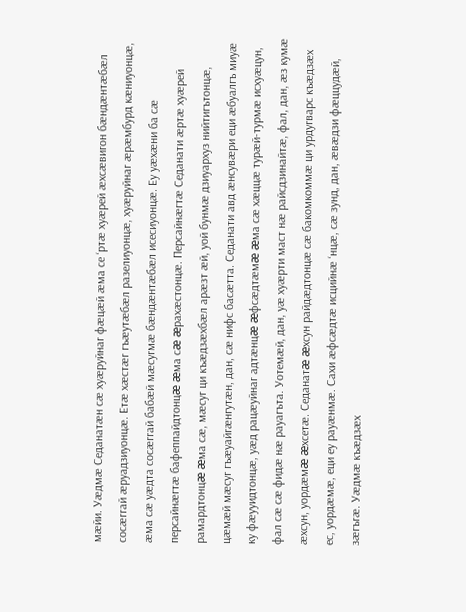мæйи. Уæдмæ Седанатæн сæ хуæруйнаг фæцæй æма се ‘ртæ хуæрей æхсæвигон бæндæнтæбæл сосæггай æруадзиуонцæ. Етæ хæстæг гъæутæбæл разелиуонцæ, хуæруйнаг æрæмбурд кæниуонцæ, æма сæ уæдта сосæггай бабæй мæсугмæ бæндæнтæбæл исесиуонцæ. Еу уæхæни ба сæ персайнæгтæ бафеппайдтонцæ æма сæ æрахæстонцæ. Персайнæгтæ Седанати æртæ хуæрей рамардтонцæ æма сæ, мæсуг ци къæдзæхбæл арæзт æй, уой бунмæ дзиуархуз нийтигътонцæ, цæмæй мæсуг гъæуайгæнгутæн, дан, сæ нифс басæтта. Седанати авд æнсувæри еци æбуалгъ миуæ ку фæууидтонцæ, уæд рацæуйнаг адтæнцæ æфсæдтæмæ æма сæ хæццæ турæй-турмæ исхуæцун, фал сæ сæ фидæ нæ рауагъта. Уотемæй, дан, уæ хуæрти маст нæ райсдзинайтæ, фал, дан, æз кумæ æхсун, уордæмæ æхсетæ. Седанатæ æхсун райдæдтонцæ сæ бакомкоммæ ци урдугварс къæдзæх ес, уордæмæ, еци еу рауæнмæ. Сахи æфсæдтæ исцийнæ ‘нцæ, сæ зунд, дан, æвæдзи фæццудæй, зæгъгæ. Уæдмæ къæдзæх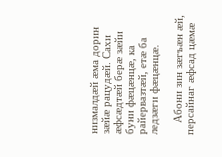низмалдæй æма дорин зæйæ рацудæй. Сахи æфсæдтæй берæ зæйи буни фæцæнцæ, ка райервазтæй, етæ ба ледзæги фæцæнцæ.

    Абони зин зæгъæн æй, персайнаг æфсад цæмæ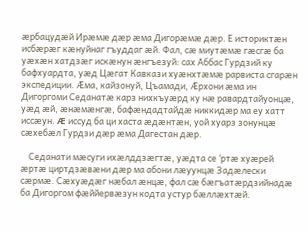æрбацудæй Ирæмæ дæр æма Дигорæмæ дæр. Е историктæн исбæрæг кæнуйнаг гъуддаг æй. Фал, сæ миутæмæ гæсгæ ба уæхæн хатдзæг искæнун æнгъезуй: сах Аббас Гурдзий ку бафхуардта, уæд Цæгат Кавкази хуæнхтæмæ рарвиста сгарæн экспедиции. Æма, кайзонуй, Цъамади, Æрхони æма ин Дигоргоми Седанатæ карз нихкъуæрд ку нæ равардтайуонцæ, уæд æй, æнæмæнгæ, бафæндадтайдæ никкидæр ма еу хатт иссæун. Æ иссуд ба ци хаста æдæнтæн, уой хуарз зонунцæ сæхебæл Гурдзи дæр æма Дагестан дæр.

    Седанати мæсуги ихæлддзæгтæ, уæдта се ‘ртæ хуæрей æртæ циртдзæвæни дæр ма абони лæуунцæ Задæлески сæрмæ. Сæхуæдæг нæбал æнцæ, фал сæ бæгъатæрдзийнадæ ба Дигоргом фæййервæзун кодта устур бæллæхтæй.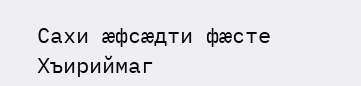Сахи æфсæдти фæсте Хъириймаг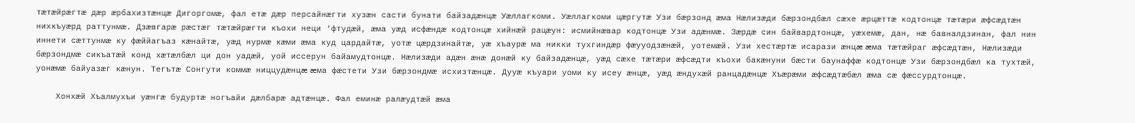тæтæйрæгтæ дæр æрбахизтæнцæ Дигоргомæ, фал етæ дæр персайнæгти хузæн састи бунати байзадæнцæ Уæллагкоми. Уæллагкоми цæргутæ Узи бæрзонд æма Нæлизæди бæрзондбæл сæхе æрцæттæ кодтонцæ тæтæри æфсæдтæн нихкъуæрд раттунмæ. Дзæвгарæ рæстæг тæтæйрæгти къохи неци ‘фтудæй, æма уæд исфæндæ кодтонцæ хийнæй рацæун: исмийнæвар кодтонцæ Узи адæнмæ. Зæрдæ син байвардтонцæ, уæхемæ, дан, нæ бавналдзинан, фал нин иннети сæттунмæ ку фæййагъаз кæнайтæ, уæд нурмæ кæми æма куд цардайтæ, уотæ цæрдзинайтæ, уæ хъаурæ ма никки тухгиндæр фæууодзæнæй, уотемæй. Узи хестæртæ исарази æнцæ æма тæтæйраг æфсæдтæн, Нæлизæди бæрзондмæ сикъатæй конд хæтæлбæл ци дон уадæй, уой иссерун байамудтонцæ. Нæлизæди адæн æнæ донæй ку байзадæнцæ, уæд сæхе тæтæри æфсæдти къохи бакæнуни бæсти баунаффæ кодтонцæ Узи бæрзондбæл ка тухтæй, уонæмæ байуазæг кæнун. Тегътæ Сонгути коммæ ниццудæнцæ æма фæстети Узи бæрзондмæ исхизтæнцæ. Дууæ къуари уоми ку исеу æнцæ, уæд æндухæй ранцадæнцæ Хъæрæми æфсæдтæбæл æма сæ фæссурдтонцæ.

    Хонхæй Хъалмухъи уæнгæ будуртæ ногъайи дæлбарæ адтæнцæ. Фал еминæ ралæудтæй æма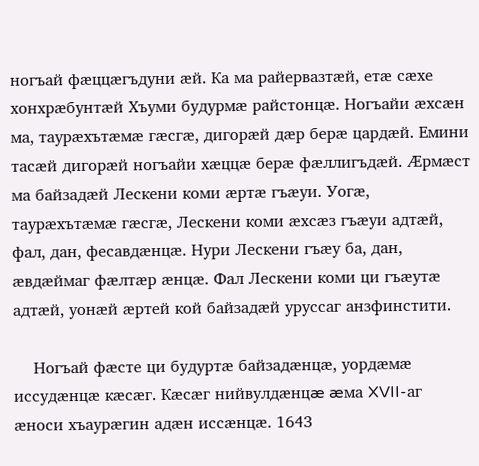ногъай фæццæгъдуни æй. Ка ма райервазтæй, етæ сæхе хонхрæбунтæй Хъуми будурмæ райстонцæ. Ногъайи æхсæн ма, таурæхътæмæ гæсгæ, дигорæй дæр берæ цардæй. Емини тасæй дигорæй ногъайи хæццæ берæ фæллигъдæй. Æрмæст ма байзадæй Лескени коми æртæ гъæуи. Уогæ, таурæхътæмæ гæсгæ, Лескени коми æхсæз гъæуи адтæй, фал, дан, фесавдæнцæ. Нури Лескени гъæу ба, дан, æвдæймаг фæлтæр æнцæ. Фал Лескени коми ци гъæутæ адтæй, уонæй æртей кой байзадæй уруссаг анзфинстити.

    Ногъай фæсте ци будуртæ байзадæнцæ, уордæмæ иссудæнцæ кæсæг. Кæсæг нийвулдæнцæ æма XVII-аг æноси хъаурæгин адæн иссæнцæ. 1643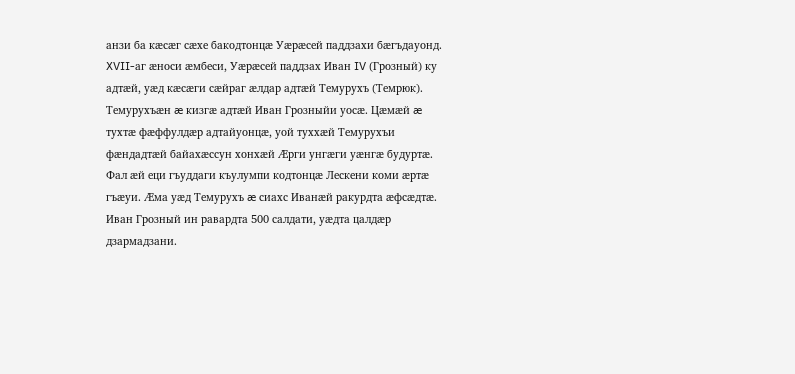анзи ба кæсæг сæхе бакодтонцæ Уæрæсей паддзахи бæгъдауонд. XVII-аг æноси æмбеси, Уæрæсей паддзах Иван IV (Грозный) ку адтæй, уæд кæсæги сæйраг æлдар адтæй Темурухъ (Темрюк). Темурухъæн æ кизгæ адтæй Иван Грозныйи уосæ. Цæмæй æ тухтæ фæффулдæр адтайуонцæ, уой туххæй Темурухъи фæндадтæй байахæссун хонхæй Æрги унгæги уæнгæ будуртæ. Фал æй еци гъуддаги къулумпи кодтонцæ Лескени коми æртæ гъæуи. Æма уæд Темурухъ æ сиахс Иванæй ракурдта æфсæдтæ. Иван Грозный ин равардта 500 салдати, уæдта цалдæр дзармадзани.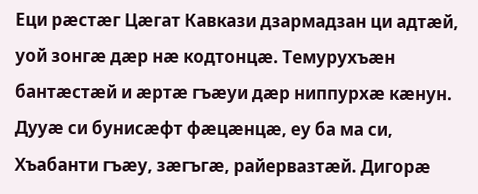Еци рæстæг Цæгат Кавкази дзармадзан ци адтæй, уой зонгæ дæр нæ кодтонцæ. Темурухъæн бантæстæй и æртæ гъæуи дæр ниппурхæ кæнун. Дууæ си бунисæфт фæцæнцæ, еу ба ма си, Хъабанти гъæу, зæгъгæ, райервазтæй. Дигорæ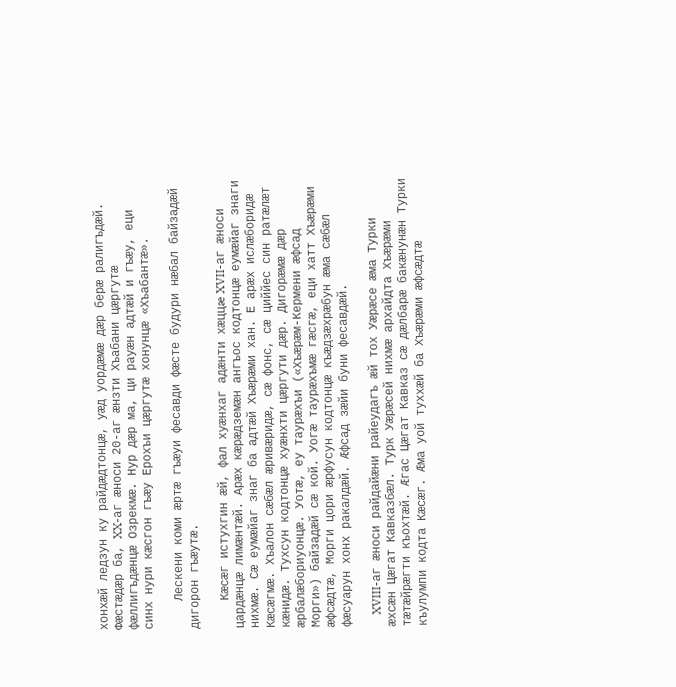хонхæй ледзун ку райдæдтонцæ, уæд уордæмæ дæр берæ ралигъдæй. Фæстæдæр ба, XX-аг æноси 20-аг æнзти Хъабани цæргутæ фæллигъдæнцæ Озрекмæ. Нур дæр ма, ци рауæн адтæй и гъæу, еци синх нури кæсгон гъæу Ерохъи цæргутæ хонунцæ «Хъабантæ».

    Лескени коми æртæ гъæуи фесавди фæсте будури нæбал байзадæй дигорон гъæутæ.

    Кæсæг истухгин æй, фал хуæнхаг адæнти хæццæ XVII-аг æноси цардæнцæ лимæнтæй. Арæх кæрæдземæн ангъос кодтонцæ еумæйаг знаги нихмæ. Сæ еумæйаг знаг ба адтæй Хъæрæми хан. Е арæх ислæборидæ Кæсæгмæ. Хъалон сæбæл æривæридæ, сæ фонс, сæ циййес син ратæлæт кæнидæ. Тухсун кодтонцæ хуæнхти цæргути дæр. Дигорæмæ дæр æрбалæбориуонцæ. Уотæ, еу таурæхъи («Хъæрæм-Кермени æфсад Морги») байзадæй сæ кой. Уогæ таурæхъмæ гæсгæ, еци хатт Хъæрæми æфсæдтæ, Морги цори æрфусун кодтонцæ къæдзæхрæбун æма сæбæл фæсуарун хонх ракалдæй. Æфсад зæйи буни фесавдæй.

    XVIII-аг æноси райдайæни райеудагъ æй тох Уæрæсе æма Турки æхсæн Цæгат Кавказбæл. Турк Уæрæсей нихмæ архайдта Хъæрæми тæтæйрæгти къохтæй. Æгас Цæгат Кавказ сæ дæлбарæ бакæнунæн Турки къулумпи кодта Кæсæг. Æма уой туххæй ба Хъæрæми æфсæдтæ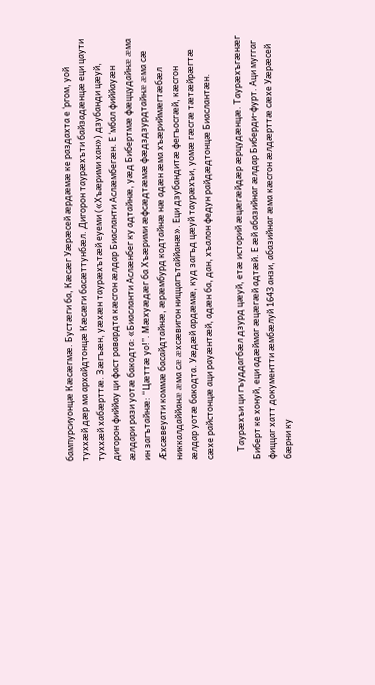бампурсиуонцæ Кæсæгмæ. Бустæги ба, Кæсæг Уæрæсей æрдæмæ ке раздахта е ‘ргом, уой туххæй дæр ма архайдтонцæ Кæсæги басæттунбæл. Дигорон таурæхъти байзадæнцæ еци цаути туххæй хабæрттæ. Зæгъæн, уæхæн таурæхътæй еуеми («Хъæрими хан») дзубанди цæуй, дигорон фиййау ци фаст равардта кæсгон æлдар Биасланти Аслæмбегæн. Е ‘мбал фиййауæн æлдари рази уотæ бакодта: «Биасланти Аслæнбег ку адтайнæ, уæд Бибертмæ фæццудайнæ æма ин загътайнæ: “Цæттæ уо!”. Мæхуæдæг ба Хъæрими æфсæдтæмæ фæдздзурдтайнæ æма сæ Æхсæвеуати коммæ басайдтайнæ, æрæмбурд кодтайнæ нæ адæн æма хъæриймæгтæбæл никкалдаййанæ æма сæ æхсæвигон ниццагътаййанæ». Еци дзубандитæ фегъосгæй, кæсгон æлдар уотæ бакодта. Уæдæй ардæмæ, куд загъд цæуй таурæхъи, уомæ гæсгæ тæтæйрæгтæ сæхе райстонцæ аци рауæнтæй, адæн ба, дан, хъалон федун райдæдтонцæ Биаслантæн.

    Таурæхъи ци гъуддагбæл дзурд цæуй, етæ историй æцæгæйдæр æрцудæнцæ. Таурæхъгæнæг Биберт ке хонуй, еци адæймаг æцæгæй адтæй. Е æй абазийнаг æлдар Биберди-фурт. Аци муггаг фиццаг хатт документти æмбæлуй 1643 анзи, абазийнаг æма кæсгон æлдæрттæ сæхе Уæрæсей бæрни ку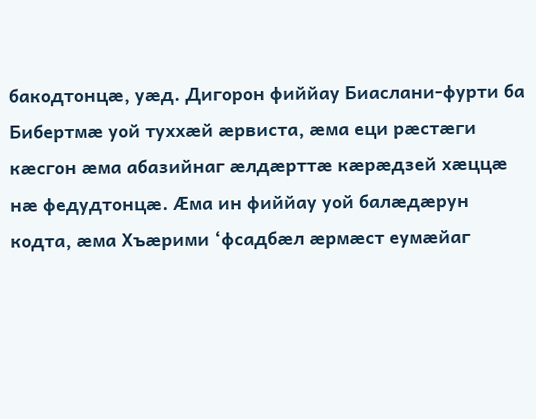бакодтонцæ, уæд. Дигорон фиййау Биаслани-фурти ба Бибертмæ уой туххæй æрвиста, æма еци рæстæги кæсгон æма абазийнаг æлдæрттæ кæрæдзей хæццæ нæ федудтонцæ. Æма ин фиййау уой балæдæрун кодта, æма Хъæрими ‘фсадбæл æрмæст еумæйаг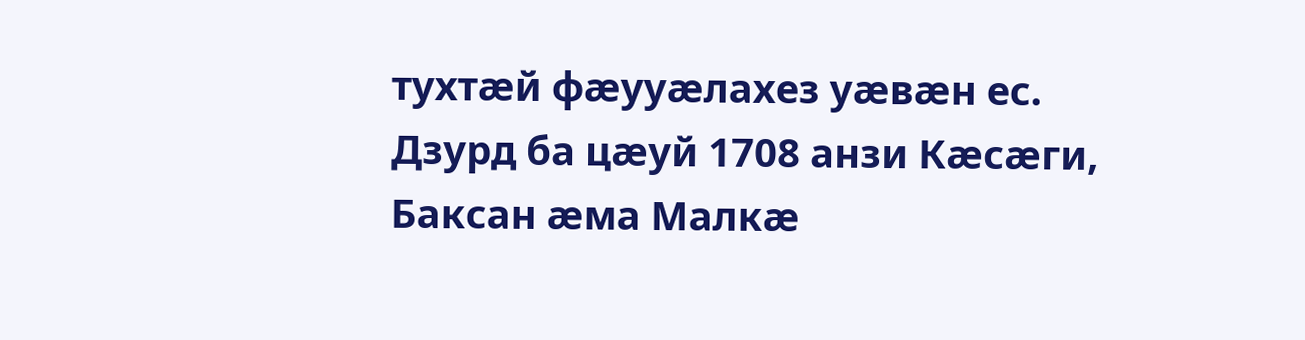тухтæй фæууæлахез уæвæн ес. Дзурд ба цæуй 1708 анзи Кæсæги, Баксан æма Малкæ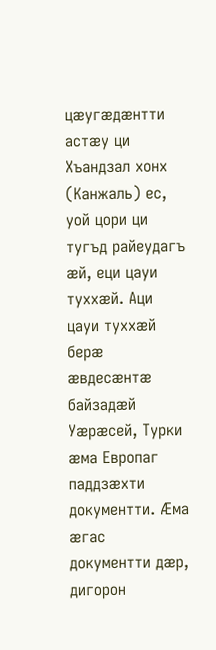цæугæдæнтти астæу ци Хъандзал хонх (Канжаль) ес, уой цори ци тугъд райеудагъ æй, еци цауи туххæй. Аци цауи туххæй берæ æвдесæнтæ байзадæй Уæрæсей, Турки æма Европаг паддзæхти документти. Æма æгас документти дæр, дигорон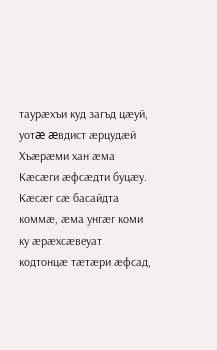таурæхъи куд загъд цæуй, уотæ æвдист æрцудæй Хъæрæми хан æма Кæсæги æфсæдти буцæу. Кæсæг сæ басайдта коммæ, æма унгæг коми ку æрæхсæвеуат кодтонцæ тæтæри æфсад,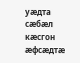уæдта сæбæл  кæсгон æфсæдтæ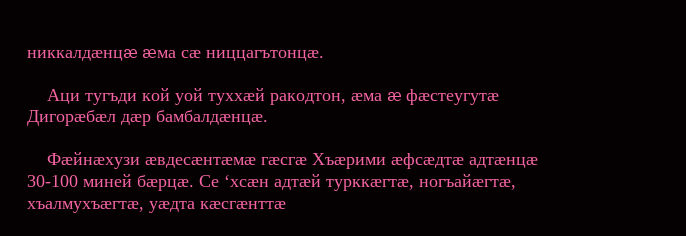никкалдæнцæ æма сæ ниццагътонцæ.

    Аци тугъди кой уой туххæй ракодтон, æма æ фæстеугутæ Дигорæбæл дæр бамбалдæнцæ.

    Фæйнæхузи æвдесæнтæмæ гæсгæ Хъæрими æфсæдтæ адтæнцæ 30-100 миней бæрцæ. Се ‘хсæн адтæй турккæгтæ, ногъайæгтæ, хъалмухъæгтæ, уæдта кæсгæнттæ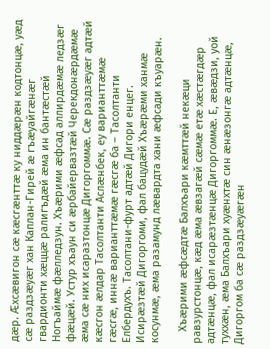дæр. Æхсæвигон сæ кæсгæнттæ ку ниддæрæн кодтонцæ, уæд сæ раздзæуæг хан Каплан-Гирей æ гъæуайгæнæг гвардионти хæццæ ралигъдæй æма ин бантæстæй Ногъаймæ фæлледзун. Хъæрими æфсад аллирдæмæ ледзæг фæцæй. Устур хъаун си æрбайервазтæй Черекдонæрдæмæ æма сæ них исаразтонцæ Дигоргоммæ. Сæ раздзæуæг адтæй кæсгон æлдар Тасолтанти Аслæнбек, еу варианттæмæ гæсгæ, иннæ варианттæмæ гæсгæ ба – Тасолтанти Елбердухъ. Тасолтани-фурт адтæй Дигори енцег. Исирæзтæй Дигоргоми, фал бацудæй Хъæрæми ханмæ косунмæ, æма разамунд лæвардта хани æфсади къуарæн.

    Хъæрими æфсæдтæ Балхъари кæмттæй некæци равзурстонцæ, кæд æма æвзагæй сæмæ етæ хæстæгдæр адтæнцæ, фал исарæзтæнцæ Дигоргоммæ. Е, æвæдзи, уой туххæн, æма Балхъари хуæнхтæ син æнæзонгæ адтæнцæ, Дигоргом ба сæ раздзæуæгæн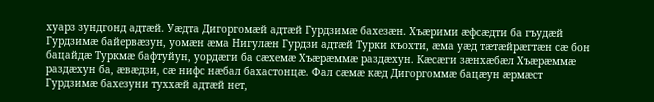хуарз зундгонд адтæй. Уæдта Дигоргомæй адтæй Гурдзимæ бахезæн. Хъæрими æфсæдти ба гъудæй Гурдзимæ байервæзун, уомæн æма Нигулæн Гурдзи адтæй Турки къохти, æма уæд тæтæйрæгтæн сæ бон бацайдæ Туркмæ бафтуйун, уордæги ба сæхемæ Хъæрæммæ раздæхун. Кæсæги зæнхæбæл Хъæрæммæ раздæхун ба, æвæдзи, сæ нифс нæбал бахастонцæ. Фал сæмæ кæд Дигоргоммæ бацæун æрмæст Гурдзимæ бахезуни туххæй адтæй нет,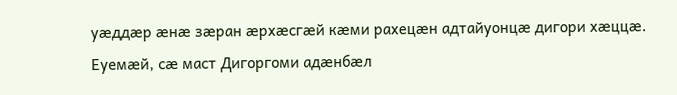уæддæр æнæ зæран æрхæсгæй кæми рахецæн адтайуонцæ дигори хæццæ. Еуемæй, сæ маст Дигоргоми адæнбæл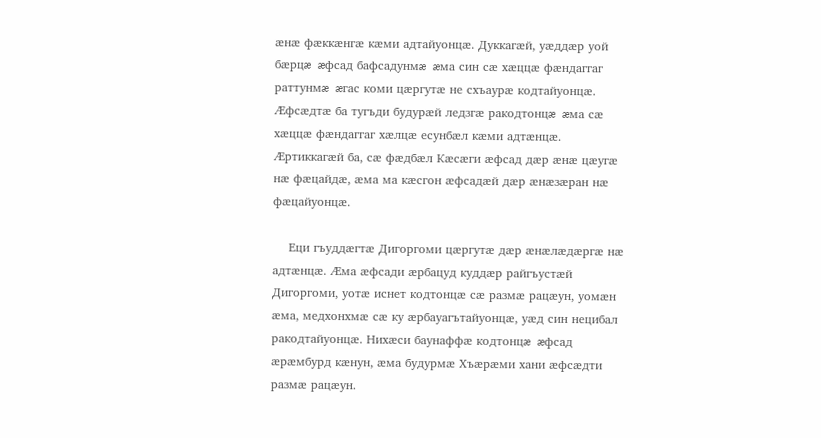æнæ фæккæнгæ кæми адтайуонцæ. Дуккагæй, уæддæр уой бæрцæ æфсад бафсадунмæ æма син сæ хæццæ фæндаггаг раттунмæ æгас коми цæргутæ не схъаурæ кодтайуонцæ. Æфсæдтæ ба тугъди будурæй ледзгæ ракодтонцæ æма сæ хæццæ фæндаггаг хæлцæ есунбæл кæми адтæнцæ. Æртиккагæй ба, сæ фæдбæл Кæсæги æфсад дæр æнæ цæугæ нæ фæцайдæ, æма ма кæсгон æфсадæй дæр æнæзæран нæ фæцайуонцæ.

    Еци гъуддæгтæ Дигоргоми цæргутæ дæр æнæлæдæргæ нæ адтæнцæ. Æма æфсади æрбацуд куддæр райгъустæй Дигоргоми, уотæ иснет кодтонцæ сæ размæ рацæун, уомæн æма, медхонхмæ сæ ку æрбауагътайуонцæ, уæд син нецибал ракодтайуонцæ. Нихæси баунаффæ кодтонцæ æфсад æрæмбурд кæнун, æма будурмæ Хъæрæми хани æфсæдти размæ рацæун.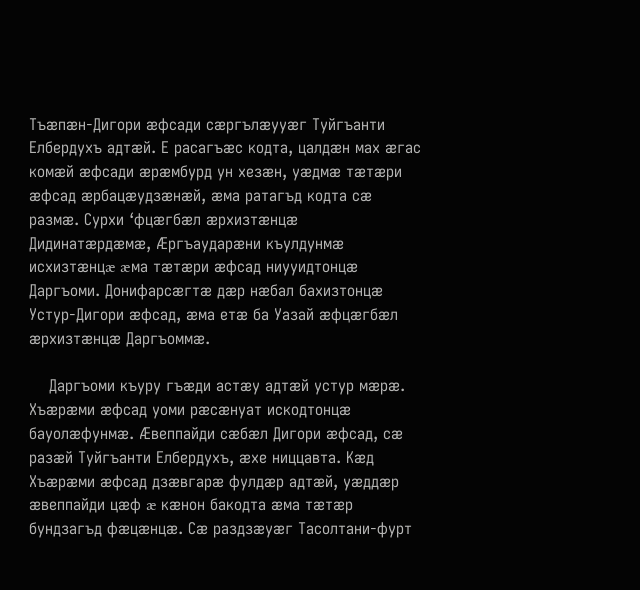Тъæпæн-Дигори æфсади сæргълæууæг Туйгъанти Елбердухъ адтæй. Е расагъæс кодта, цалдæн мах æгас комæй æфсади æрæмбурд ун хезæн, уæдмæ тæтæри æфсад æрбацæудзæнæй, æма ратагъд кодта сæ размæ. Сурхи ‘фцæгбæл æрхизтæнцæ Дидинатæрдæмæ, Æргъаударæни къулдунмæ исхизтæнцæ æма тæтæри æфсад ниууидтонцæ Даргъоми. Донифарсæгтæ дæр нæбал бахизтонцæ Устур-Дигори æфсад, æма етæ ба Уазай æфцæгбæл æрхизтæнцæ Даргъоммæ.

    Даргъоми къуру гъæди астæу адтæй устур мæрæ. Хъæрæми æфсад уоми рæсæнуат искодтонцæ бауолæфунмæ. Æвеппайди сæбæл Дигори æфсад, сæ разæй Туйгъанти Елбердухъ, æхе ниццавта. Кæд Хъæрæми æфсад дзæвгарæ фулдæр адтæй, уæддæр æвеппайди цæф æ кæнон бакодта æма тæтæр бундзагъд фæцæнцæ. Сæ раздзæуæг Тасолтани-фурт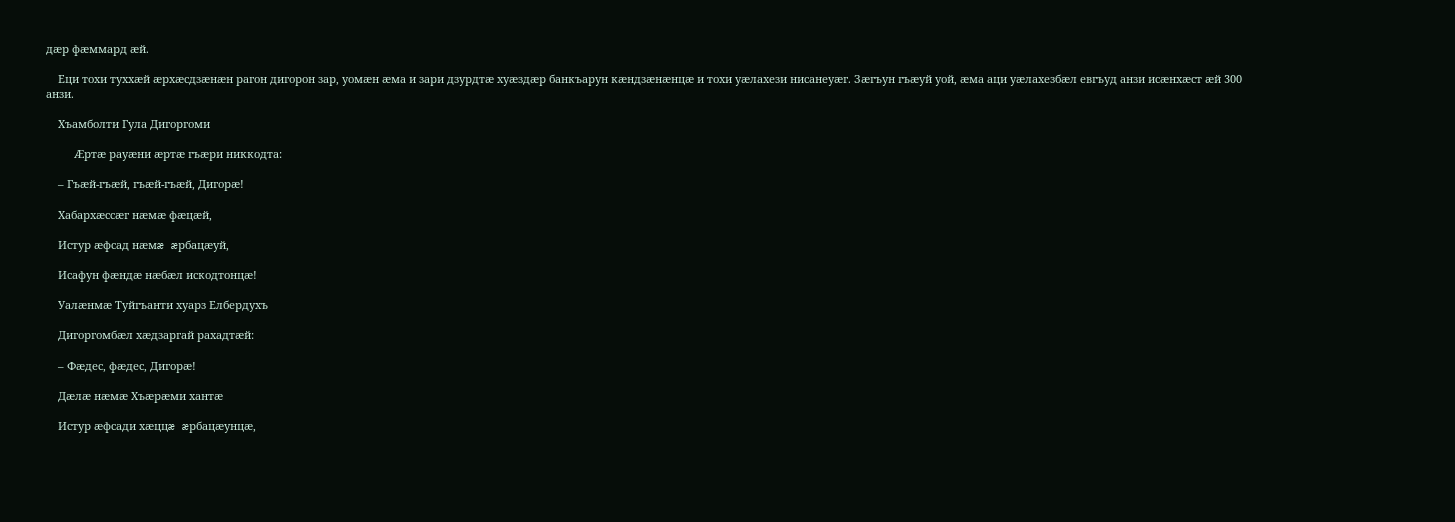дæр фæммард æй.

    Еци тохи туххæй æрхæсдзæнæн рагон дигорон зар, уомæн æма и зари дзурдтæ хуæздæр банкъарун кæндзæнæнцæ и тохи уæлахези нисанеуæг. Зæгъун гъæуй уой, æма аци уæлахезбæл евгъуд анзи исæнхæст æй 300 анзи.

    Хъамболти Гула Дигоргоми

    Æртæ рауæни æртæ гъæри никкодта:

    – Гъæй-гъæй, гъæй-гъæй, Дигорæ!

    Хабархæссæг нæмæ фæцæй,

    Истур æфсад нæмæ æрбацæуй,

    Исафун фæндæ нæбæл искодтонцæ!

    Уалæнмæ Туйгъанти хуарз Елбердухъ

    Дигоргомбæл хæдзаргай рахадтæй:

    – Фæдес, фæдес, Дигорæ!

    Дæлæ нæмæ Хъæрæми хантæ

    Истур æфсади хæццæ æрбацæунцæ,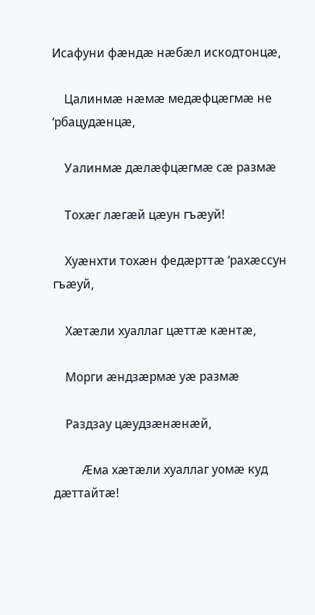Исафуни фæндæ нæбæл искодтонцæ,

    Цалинмæ нæмæ медæфцæгмæ не ‘рбацудæнцæ,

    Уалинмæ дæлæфцæгмæ сæ размæ

    Тохæг лæгæй цæун гъæуй!

    Хуæнхти тохæн федæрттæ ‘рахæссун гъæуй,

    Хæтæли хуаллаг цæттæ кæнтæ,

    Морги æндзæрмæ уæ размæ

    Раздзау цæудзæнæнæй,

    Æма хæтæли хуаллаг уомæ куд дæттайтæ!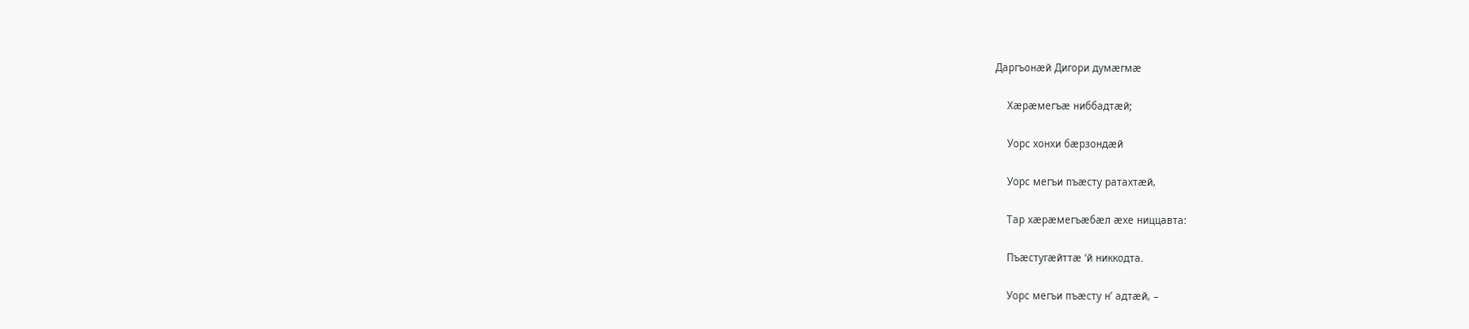Даргъонæй Дигори думæгмæ

    Хæрæмегъæ ниббадтæй;

    Уорс хонхи бæрзондæй

    Уорс мегъи пъæсту ратахтæй,

    Тар хæрæмегъæбæл æхе ниццавта:

    Пъæстугæйттæ ‘й никкодта.

    Уорс мегъи пъæсту н’ адтæй, –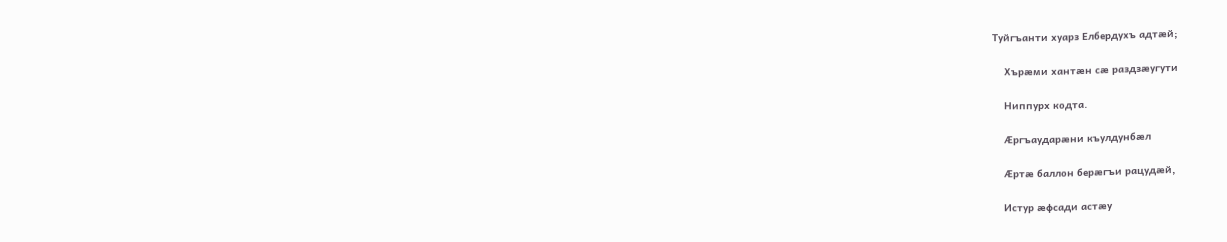Туйгъанти хуарз Елбердухъ адтæй;

    Хърæми хантæн сæ раздзæугути

    Ниппурх кодта.

    Æргъаударæни къулдунбæл

    Æртæ баллон берæгъи рацудæй,

    Истур æфсади астæу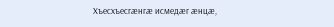Хъесхъесгæнгæ исмедæг æнцæ,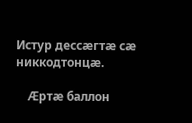Истур дессæгтæ сæ никкодтонцæ.

    Æртæ баллон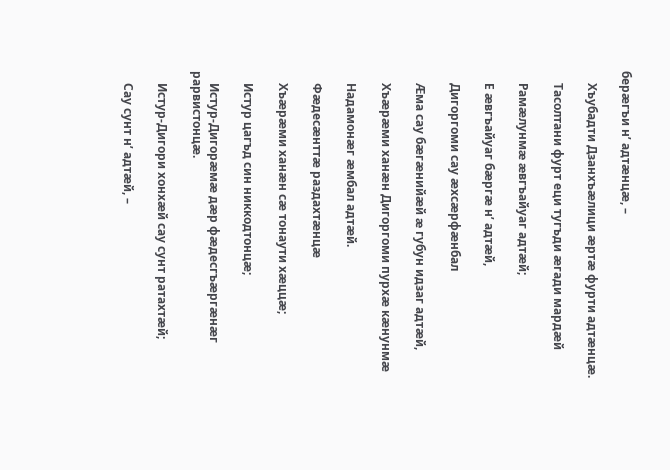берæгъи н’ адтæнцæ, –

    Хъубадти Дзанхъæлици æртæ фурти адтæнцæ.

    Тасолтани фурт еци тугъди æгади мардæй

    Рамæлунмæ æвгъайуаг адтæй;

    Е æвгъайуаг бæргæ н’ адтæй,

    Дигоргоми сау æхсæрфæнбал

    Æма сау бæгæнийæй æ губун идзаг адтæй,

    Хъæрæми ханæн Дигоргоми пурхæ кæнунмæ

    Надамонæг æмбал адтæй.

    Фæдесæнттæ раздахтæнцæ

    Хъæрæми ханæн сæ тонаути хæццæ;

    Истур цагъд син никкодтонцæ;

    Истур-Дигорæмæ дæр фæдесгъæргæнæг рарвистонцæ.

    Истур-Дигори хонхæй сау сунт ратахтæй;

    Сау сунт н’ адтæй, –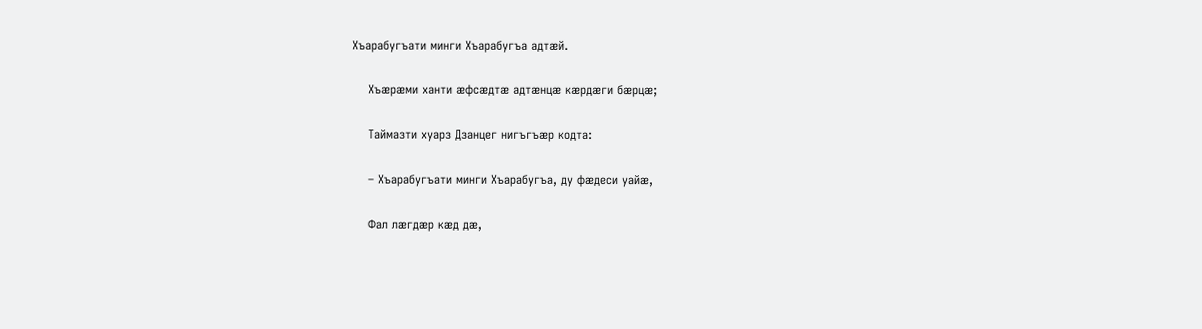Хъарабугъати минги Хъарабугъа адтæй.

    Хъæрæми ханти æфсæдтæ адтæнцæ кæрдæги бæрцæ;

    Таймазти хуарз Дзанцег нигъгъæр кодта:

    – Хъарабугъати минги Хъарабугъа, ду фæдеси уайæ,

    Фал лæгдæр кæд дæ,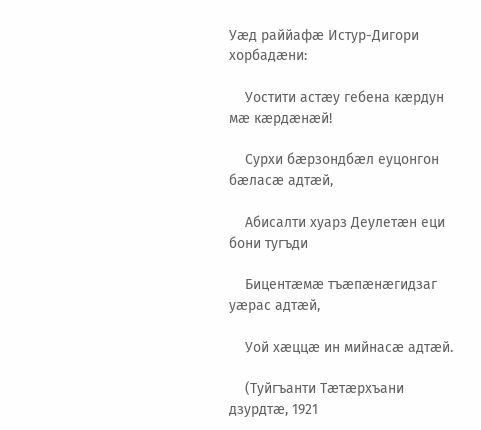Уæд раййафæ Истур-Дигори хорбадæни:

    Уостити астæу гебена кæрдун мæ кæрдæнæй!

    Сурхи бæрзондбæл еуцонгон бæласæ адтæй,

    Абисалти хуарз Деулетæн еци бони тугъди

    Бицентæмæ тъæпæнæгидзаг уæрас адтæй,

    Уой хæццæ ин мийнасæ адтæй.

    (Туйгъанти Тæтæрхъани дзурдтæ, 1921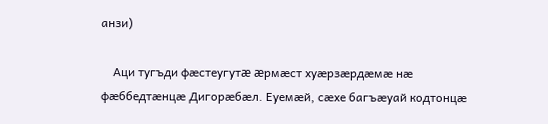анзи)

    Аци тугъди фæстеугутæ æрмæст хуæрзæрдæмæ нæ фæббедтæнцæ Дигорæбæл. Еуемæй, сæхе багъæуай кодтонцæ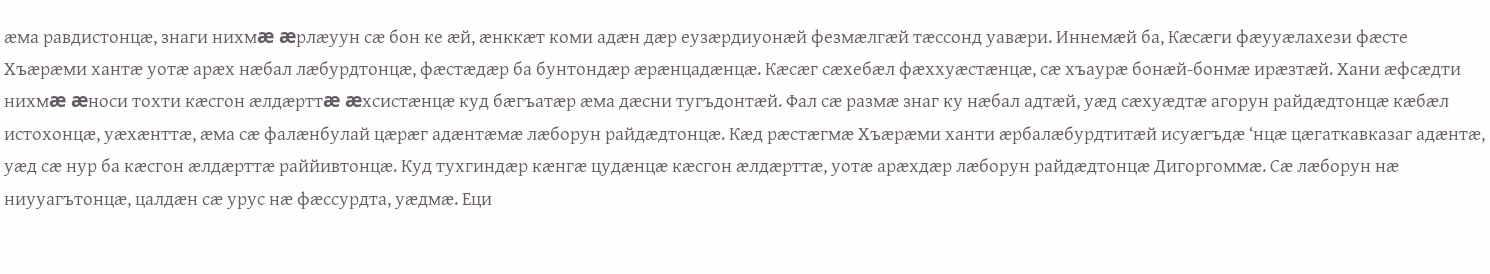æма равдистонцæ, знаги нихмæ æрлæуун сæ бон ке æй, æнккæт коми адæн дæр еузæрдиуонæй фезмæлгæй тæссонд уавæри. Иннемæй ба, Кæсæги фæууæлахези фæсте Хъæрæми хантæ уотæ арæх нæбал лæбурдтонцæ, фæстæдæр ба бунтондæр æрæнцадæнцæ. Кæсæг сæхебæл фæххуæстæнцæ, сæ хъаурæ бонæй-бонмæ ирæзтæй. Хани æфсæдти нихмæ æноси тохти кæсгон æлдæрттæ æхсистæнцæ куд бæгъатæр æма дæсни тугъдонтæй. Фал сæ размæ знаг ку нæбал адтæй, уæд сæхуæдтæ агорун райдæдтонцæ кæбæл истохонцæ, уæхæнттæ, æма сæ фалæнбулай цæрæг адæнтæмæ лæборун райдæдтонцæ. Кæд рæстæгмæ Хъæрæми ханти æрбалæбурдтитæй исуæгъдæ ‘нцæ цæгаткавказаг адæнтæ, уæд сæ нур ба кæсгон æлдæрттæ раййивтонцæ. Куд тухгиндæр кæнгæ цудæнцæ кæсгон æлдæрттæ, уотæ арæхдæр лæборун райдæдтонцæ Дигоргоммæ. Сæ лæборун нæ ниууагътонцæ, цалдæн сæ урус нæ фæссурдта, уæдмæ. Еци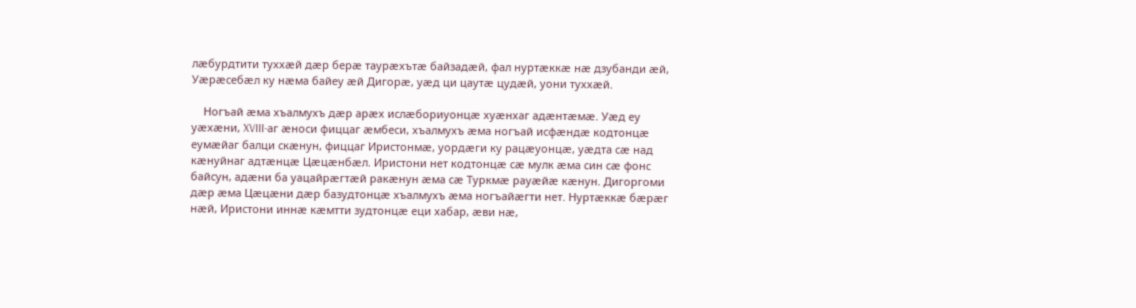лæбурдтити туххæй дæр берæ таурæхътæ байзадæй, фал нуртæккæ нæ дзубанди æй, Уæрæсебæл ку нæма байеу æй Дигорæ, уæд ци цаутæ цудæй, уони туххæй.

    Ногъай æма хъалмухъ дæр арæх ислæбориуонцæ хуæнхаг адæнтæмæ. Уæд еу уæхæни, XVIII-аг æноси фиццаг æмбеси, хъалмухъ æма ногъай исфæндæ кодтонцæ еумæйаг балци скæнун, фиццаг Иристонмæ, уордæги ку рацæуонцæ, уæдта сæ над кæнуйнаг адтæнцæ Цæцæнбæл. Иристони нет кодтонцæ сæ мулк æма син сæ фонс байсун, адæни ба уацайрæгтæй ракæнун æма сæ Туркмæ рауæйæ кæнун. Дигоргоми дæр æма Цæцæни дæр базудтонцæ хъалмухъ æма ногъайæгти нет. Нуртæккæ бæрæг нæй, Иристони иннæ кæмтти зудтонцæ еци хабар, æви нæ,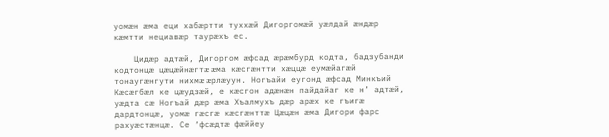уомæн æма еци хабæртти туххæй Дигоргомæй уæлдай æндæр кæмтти нециавæр таурæхъ ес.

    Цидæр адтæй, Дигоргом æфсад æрæмбурд кодта, бадзубанди кодтонцæ цæцæйнæгтæ æма кæсгæнтти хæццæ еумæйагæй тонаугæнгути нихмæ æрлæуун. Ногъайи еугонд æфсад Минкъий Кæсæгбæл ке цæудзæй, е кæсгон адæнæн пайдайаг ке н’ адтæй, уæдта сæ Ногъай дæр æма Хъалмухъ дæр арæх ке гъигæ дардтонцæ, уомæ гæсгæ кæсгæнттæ Цæцæн æма Дигори фарс рахуæстæнцæ. Се ‘фсæдтæ фæййеу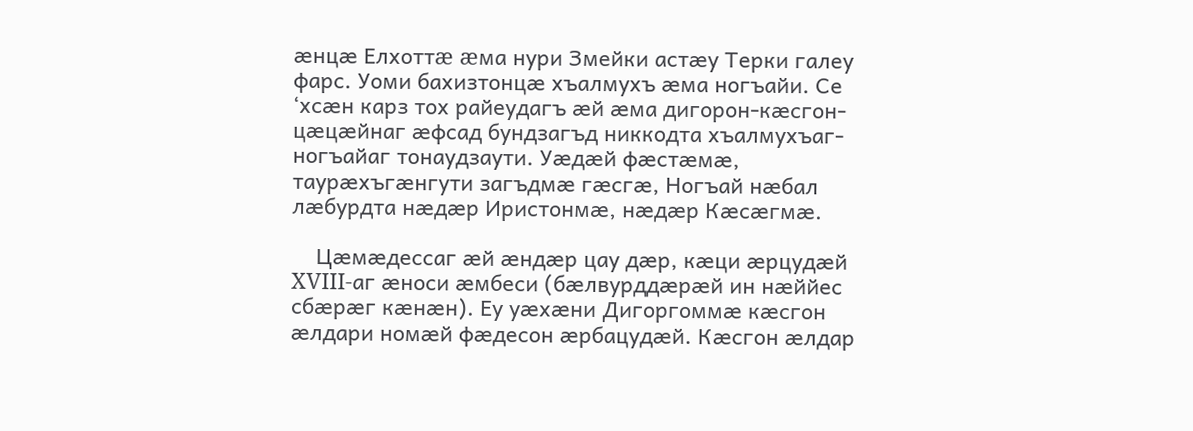æнцæ Елхоттæ æма нури Змейки астæу Терки галеу фарс. Уоми бахизтонцæ хъалмухъ æма ногъайи. Се ‘хсæн карз тох райеудагъ æй æма дигорон-кæсгон-цæцæйнаг æфсад бундзагъд никкодта хъалмухъаг-ногъайаг тонаудзаути. Уæдæй фæстæмæ, таурæхъгæнгути загъдмæ гæсгæ, Ногъай нæбал лæбурдта нæдæр Иристонмæ, нæдæр Кæсæгмæ.

    Цæмæдессаг æй æндæр цау дæр, кæци æрцудæй XVIII-аг æноси æмбеси (бæлвурддæрæй ин нæййес сбæрæг кæнæн). Еу уæхæни Дигоргоммæ кæсгон æлдари номæй фæдесон æрбацудæй. Кæсгон æлдар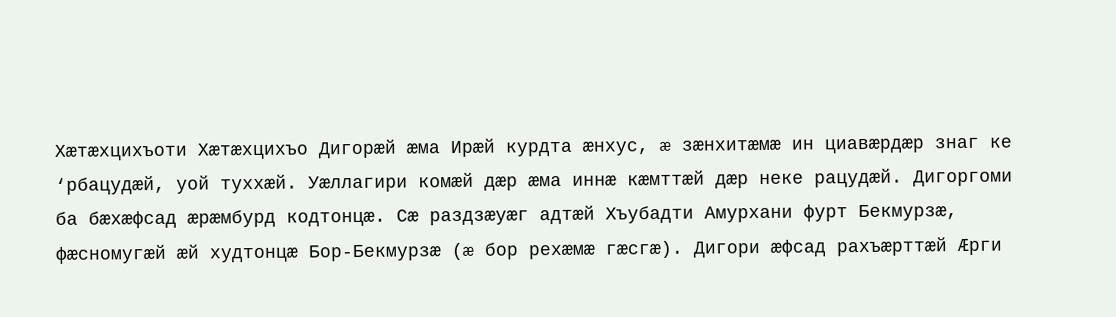Хæтæхцихъоти Хæтæхцихъо Дигорæй æма Ирæй курдта æнхус, æ зæнхитæмæ ин циавæрдæр знаг ке ‘рбацудæй, уой туххæй. Уæллагири комæй дæр æма иннæ кæмттæй дæр неке рацудæй. Дигоргоми ба бæхæфсад æрæмбурд кодтонцæ. Сæ раздзæуæг адтæй Хъубадти Амурхани фурт Бекмурзæ, фæсномугæй æй худтонцæ Бор-Бекмурзæ (æ бор рехæмæ гæсгæ). Дигори æфсад рахъæрттæй Æрги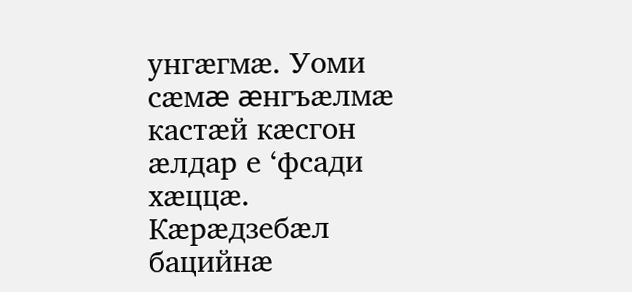унгæгмæ. Уоми сæмæ æнгъæлмæ кастæй кæсгон æлдар е ‘фсади хæццæ. Кæрæдзебæл бацийнæ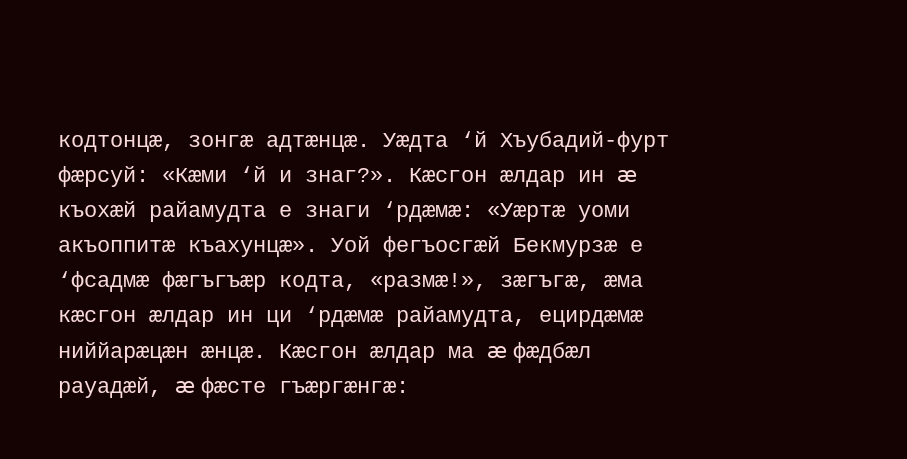кодтонцæ, зонгæ адтæнцæ. Уæдта ‘й Хъубадий-фурт фæрсуй: «Кæми ‘й и знаг?». Кæсгон æлдар ин æ къохæй райамудта е знаги ‘рдæмæ: «Уæртæ уоми акъоппитæ къахунцæ». Уой фегъосгæй Бекмурзæ е ‘фсадмæ фæгъгъæр кодта, «размæ!», зæгъгæ, æма кæсгон æлдар ин ци ‘рдæмæ райамудта, ецирдæмæ ниййарæцæн æнцæ. Кæсгон æлдар ма æ фæдбæл рауадæй, æ фæсте гъæргæнгæ: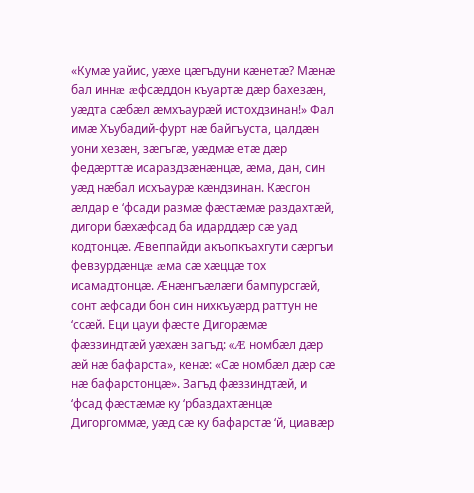«Кумæ уайис, уæхе цæгъдуни кæнетæ? Мæнæ бал иннæ æфсæддон къуартæ дæр бахезæн, уæдта сæбæл æмхъаурæй истохдзинан!» Фал имæ Хъубадий-фурт нæ байгъуста, цалдæн уони хезæн, зæгъгæ, уæдмæ етæ дæр федæрттæ исараздзæнæнцæ, æма, дан, син уæд нæбал исхъаурæ кæндзинан. Кæсгон æлдар е ‘фсади размæ фæстæмæ раздахтæй, дигори бæхæфсад ба идарддæр сæ уад кодтонцæ. Æвеппайди акъопкъахгути сæргъи февзурдæнцæ æма сæ хæццæ тох исамадтонцæ. Æнæнгъæлæги бампурсгæй, сонт æфсади бон син нихкъуæрд раттун не ‘ссæй. Еци цауи фæсте Дигорæмæ фæззиндтæй уæхæн загъд: «Æ номбæл дæр æй нæ бафарста», кенæ: «Сæ номбæл дæр сæ нæ бафарстонцæ». Загъд фæззиндтæй, и ‘фсад фæстæмæ ку ‘рбаздахтæнцæ Дигоргоммæ, уæд сæ ку бафарстæ ‘й, циавæр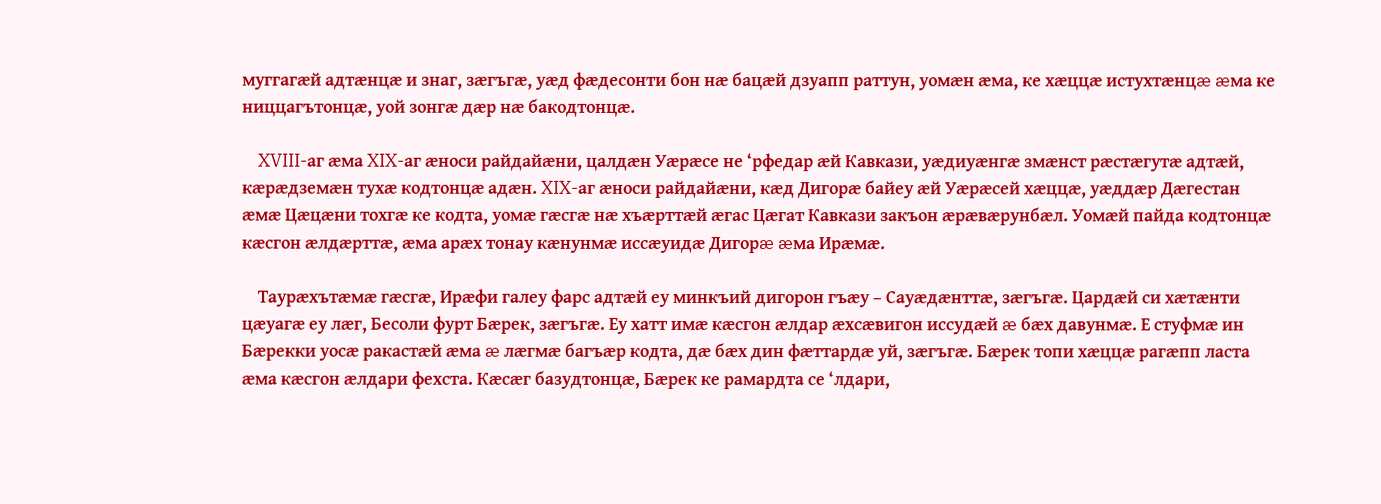муггагæй адтæнцæ и знаг, зæгъгæ, уæд фæдесонти бон нæ бацæй дзуапп раттун, уомæн æма, ке хæццæ истухтæнцæ æма ке ниццагътонцæ, уой зонгæ дæр нæ бакодтонцæ.

    XVIII-аг æма XIX-аг æноси райдайæни, цалдæн Уæрæсе не ‘рфедар æй Кавкази, уæдиуæнгæ змæнст рæстæгутæ адтæй, кæрæдземæн тухæ кодтонцæ адæн. XIX-аг æноси райдайæни, кæд Дигорæ байеу æй Уæрæсей хæццæ, уæддæр Дæгестан æмæ Цæцæни тохгæ ке кодта, уомæ гæсгæ нæ хъæрттæй æгас Цæгат Кавкази закъон æрæвæрунбæл. Уомæй пайда кодтонцæ кæсгон æлдæрттæ, æма арæх тонау кæнунмæ иссæуидæ Дигорæ æма Ирæмæ.

    Таурæхътæмæ гæсгæ, Ирæфи галеу фарс адтæй еу минкъий дигорон гъæу – Сауæдæнттæ, зæгъгæ. Цардæй си хæтæнти цæуагæ еу лæг, Бесоли фурт Бæрек, зæгъгæ. Еу хатт имæ кæсгон æлдар æхсæвигон иссудæй æ бæх давунмæ. Е стуфмæ ин Бæрекки уосæ ракастæй æма æ лæгмæ багъæр кодта, дæ бæх дин фæттардæ уй, зæгъгæ. Бæрек топи хæццæ рагæпп ласта æма кæсгон æлдари фехста. Кæсæг базудтонцæ, Бæрек ке рамардта се ‘лдари,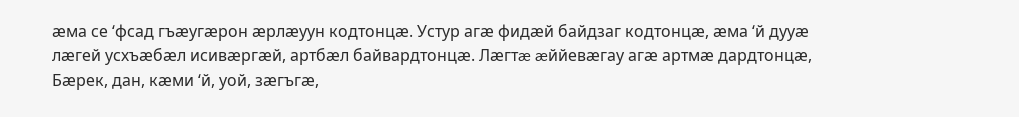æма се ‘фсад гъæугæрон æрлæуун кодтонцæ. Устур агæ фидæй байдзаг кодтонцæ, æма ‘й дууæ лæгей усхъæбæл исивæргæй, артбæл байвардтонцæ. Лæгтæ æййевæгау агæ артмæ дардтонцæ, Бæрек, дан, кæми ‘й, уой, зæгъгæ,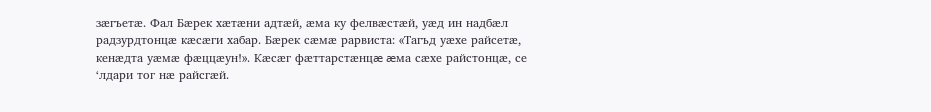зæгъетæ. Фал Бæрек хæтæни адтæй, æма ку фелвæстæй, уæд ин надбæл радзурдтонцæ кæсæги хабар. Бæрек сæмæ рарвиста: «Тагъд уæхе райсетæ, кенæдта уæмæ фæццæун!». Кæсæг фæттарстæнцæ æма сæхе райстонцæ, се ‘лдари тог нæ райсгæй.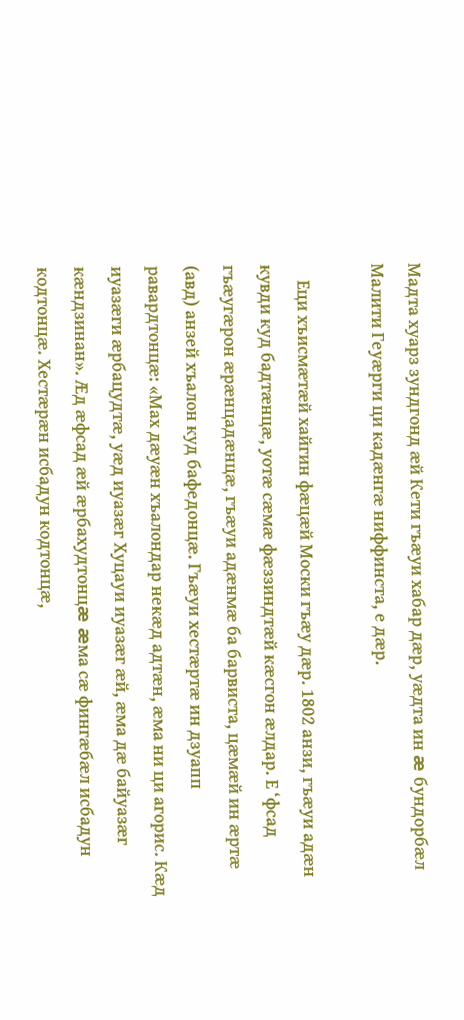Мадта хуарз зундгонд æй Кети гъæуи хабар дæр, уæдта ин æ бундорбæл Малити Геуæрги ци кадæнгæ ниффинста, е дæр.

    Еци хъисмæтæй хайгин фæцæй Моски гъæу дæр. 1802 анзи, гъæуи адæн кувди куд бадтæнцæ, уотæ сæмæ фæззиндтæй кæсгон æлдар. Е ‘фсад гъæугæрон æрæнцадæнцæ, гъæуи адæнмæ ба барвиста, цæмæй ин æртæ (авд) анзей хъалон куд бафедонцæ. Гъæуи хестæртæ ин дзуапп равардтонцæ: «Мах дæуæн хъалондар некæд адтæн, æма ни ци агорис. Кæд иуазæги æрбацудтæ, уæд иуазæг Хуцауи иуазæг æй, æма дæ байуазæг кæндзинан». Æд æфсад æй æрбахудтонцæ æма сæ фингæбæл исбадун кодтонцæ. Хестæрæн исбадун кодтонцæ,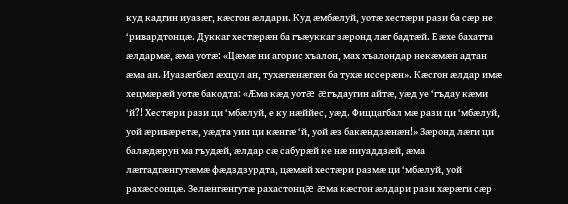куд кадгин иуазæг, кæсгон æлдари. Куд æмбæлуй, уотæ хестæри рази ба сæр не ‘ривардтонцæ. Дуккаг хестæрæн ба гъæуккаг зæронд лæг бадтæй. Е æхе бахатта æлдармæ, æма уотæ: «Цæмæ ни агорис хъалон, мах хъалондар некæмæн адтан æма ан. Иуазæгбæл æхцул ан, тухæгæнæгæн ба тухæ иссерæн». Кæсгон æлдар имæ хецмæрæй уотæ бакодта: «Æма кæд уотæ æгъдаугин айтæ, уæд уе ‘гъдау кæми ‘й?! Хестæри рази ци ‘мбæлуй, е ку нæййес, уæд. Фиццагбал мæ рази ци ‘мбæлуй, уой æривæретæ, уæдта уин ци кæнгæ ‘й, уой æз бакæндзæнæн!» Зæронд лæги ци балæдæрун ма гъудæй, æлдар сæ сабурæй ке нæ ниуаддзæй, æма лæггадгæнгутæмæ фæдздзурдта, цæмæй хестæри размæ ци ‘мбæлуй, уой рахæссонцæ. Зелæнгæнгутæ рахастонцæ æма кæсгон æлдари рази хæрæги сæр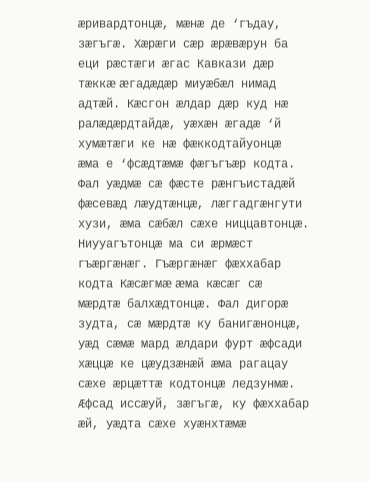æривардтонцæ, мæнæ де ‘гъдау, зæгъгæ. Хæрæги сæр æрæвæрун ба еци рæстæги æгас Кавкази дæр тæккæ æгадæдæр миуæбæл нимад адтæй. Кæсгон æлдар дæр куд нæ ралæдæрдтайдæ, уæхæн æгадæ ‘й хумæтæги ке нæ фæккодтайуонцæ æма е ‘фсæдтæмæ фæгъгъæр кодта. Фал уæдмæ сæ фæсте рæнгъистадæй фæсевæд лæудтæнцæ, лæггадгæнгути хузи, æма сæбæл сæхе ниццавтонцæ. Ниууагътонцæ ма си æрмæст гъæргæнæг. Гъæргæнæг фæххабар кодта Кæсæгмæ æма кæсæг сæ мæрдтæ балхæдтонцæ. Фал дигорæ зудта, сæ мæрдтæ ку банигæнонцæ, уæд сæмæ мард æлдари фурт æфсади хæццæ ке цæудзæнæй æма рагацау сæхе æрцæттæ кодтонцæ ледзунмæ. Æфсад иссæуй, зæгъгæ, ку фæххабар æй, уæдта сæхе хуæнхтæмæ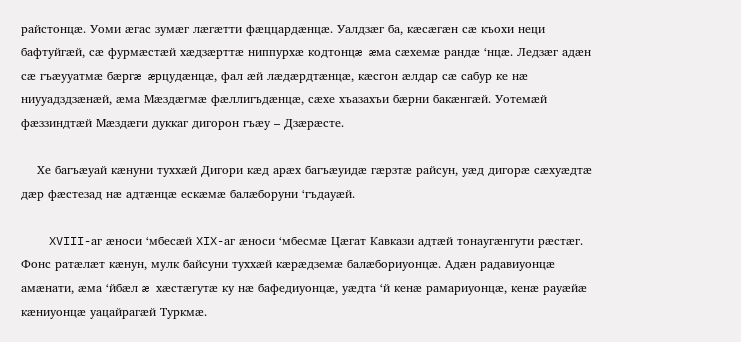райстонцæ. Уоми æгас зумæг лæгæтти фæццардæнцæ. Уалдзæг ба, кæсæгæн сæ къохи неци бафтуйгæй, сæ фурмæстæй хæдзæрттæ ниппурхæ кодтонцæ æма сæхемæ рандæ ‘нцæ. Ледзæг адæн сæ гъæууатмæ бæргæ æрцудæнцæ, фал æй лæдæрдтæнцæ, кæсгон æлдар сæ сабур ке нæ ниууадздзæнæй, æма Мæздæгмæ фæллигъдæнцæ, сæхе хъазахъи бæрни бакæнгæй. Уотемæй фæззиндтæй Мæздæги дуккаг дигорон гъæу – Дзæрæсте.

    Хе багъæуай кæнуни туххæй Дигори кæд арæх багъæуидæ гæрзтæ райсун, уæд дигорæ сæхуæдтæ дæр фæстезад нæ адтæнцæ ескæмæ балæборуни ‘гъдауæй.

    XVIII-аг æноси ‘мбесæй XIX-аг æноси ‘мбесмæ Цæгат Кавкази адтæй тонаугæнгути рæстæг. Фонс ратæлæт кæнун, мулк байсуни туххæй кæрæдземæ балæбориуонцæ. Адæн радавиуонцæ амæнати, æма ‘йбæл æ хæстæгутæ ку нæ бафедиуонцæ, уæдта ‘й кенæ рамариуонцæ, кенæ рауæйæ кæниуонцæ уацайрагæй Туркмæ.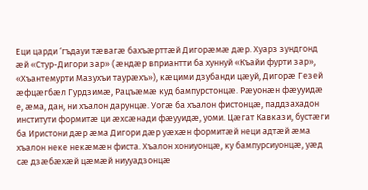Еци царди ‘гъдауи тæвагæ бахъæрттæй Дигорæмæ дæр. Хуарз зундгонд æй «Стур-Дигори зар» (æндæр вприантти ба хуннуй «Къайи фурти зар», «Хъантемурти Мазухъи таурæхъ»), кæцими дзубанди цæуй, Дигорæ Гезей æфцæгбæл Гурдзимæ, Рацъæмæ куд бампурстонцæ. Рæуонæн фæууидæ е, æма, дан, ни хъалон дарунцæ. Уогæ ба хъалон фистонцæ, паддзахадон институти формитæ ци æхсæнади фæууидæ, уоми. Цæгат Кавкази, бустæги ба Иристони дæр æма Дигори дæр уæхæн формитæй неци адтæй æма хъалон неке некæмæн фиста. Хъалон хониуонцæ, ку бампурсиуонцæ, уæд сæ дзæбæхæй цæмæй ниууадзонцæ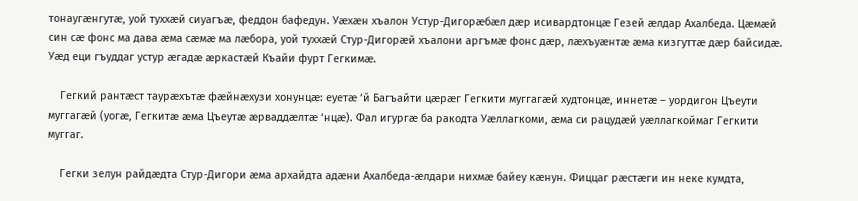тонаугæнгутæ, уой туххæй сиуагъæ, феддон бафедун. Уæхæн хъалон Устур-Дигорæбæл дæр исивардтонцæ Гезей æлдар Ахалбеда. Цæмæй син сæ фонс ма дава æма сæмæ ма лæбора, уой туххæй Стур-Дигорæй хъалони аргъмæ фонс дæр, лæхъуæнтæ æма кизгуттæ дæр байсидæ. Уæд еци гъуддаг устур æгадæ æркастæй Къайи фурт Гегкимæ.

    Гегкий рантæст таурæхътæ фæйнæхузи хонунцæ: еуетæ ‘й Багъайти цæрæг Гегкити муггагæй худтонцæ, иннетæ – уордигон Цъеути муггагæй (уогæ, Гегкитæ æма Цъеутæ æрваддæлтæ ‘нцæ). Фал игургæ ба ракодта Уæллагкоми, æма си рацудæй уæллагкоймаг Гегкити муггаг.

    Гегки зелун райдæдта Стур-Дигори æма архайдта адæни Ахалбеда-æлдари нихмæ байеу кæнун. Фиццаг рæстæги ин неке кумдта,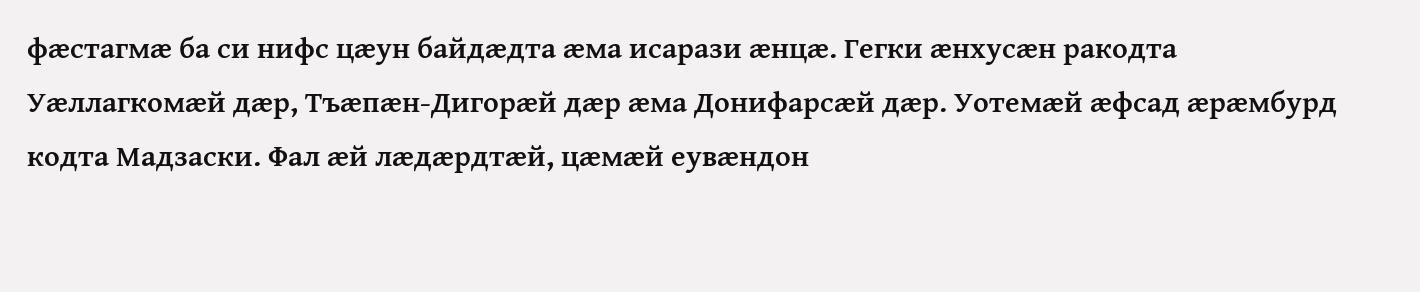фæстагмæ ба си нифс цæун байдæдта æма исарази æнцæ. Гегки æнхусæн ракодта Уæллагкомæй дæр, Тъæпæн-Дигорæй дæр æма Донифарсæй дæр. Уотемæй æфсад æрæмбурд кодта Мадзаски. Фал æй лæдæрдтæй, цæмæй еувæндон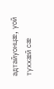адтайуонцæ, уой туххæй сæ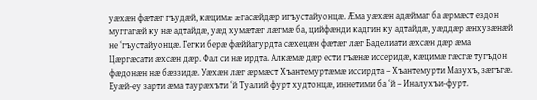уæхæн фæтæг гъудæй, кæцимæ æгасæйдæр игъустайуонцæ. Æма уæхæн адæймаг ба æрмæст ездон муггагæй ку нæ адтайдæ, уæд хумæтæг лæгмæ ба, цийфæнди кадгин ку адтайдæ, уæддæр æнхузæнæй не ‘гъустайуонцæ. Гегки берæ фæййагурдта сæхецæн фæтæг лæг Баделиати æхсæн дæр æма Цæргæсати æхсæн дæр. Фал си нæ ирдта. Алкæмæ дæр ести гъæнæ иссеридæ, кæцимæ гæсгæ тугъдон фæдонæн нæ бæззидæ. Уæхæн лæг æрмæст Хъантемуртæмæ иссирдта – Хъантемурти Мазухъ, зæгъгæ. Еуæй-еу зарти æма таурæхъти ‘й Туалий фурт худтонцæ, иннетими ба ‘й – Иналухъи-фурт.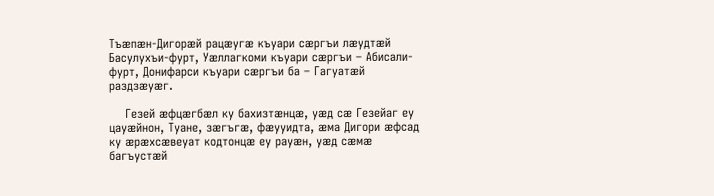Тъæпæн-Дигорæй рацæугæ къуари сæргъи лæудтæй Басулухъи-фурт, Уæллагкоми къуари сæргъи – Абисали-фурт, Донифарси къуари сæргъи ба – Гагуатæй раздзæуæг.

    Гезей æфцæгбæл ку бахизтæнцæ, уæд сæ Гезейаг еу цауæйнон, Туане, зæгъгæ, фæууидта, æма Дигори æфсад ку æрæхсæвеуат кодтонцæ еу рауæн, уæд сæмæ багъустæй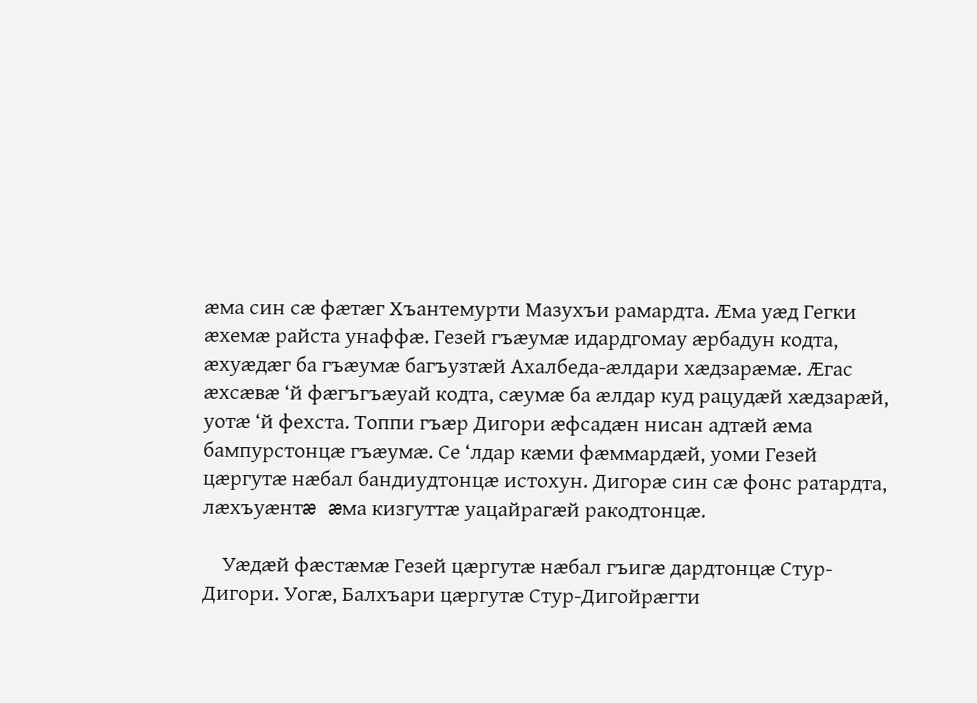æма син сæ фæтæг Хъантемурти Мазухъи рамардта. Æма уæд Гегки æхемæ райста унаффæ. Гезей гъæумæ идардгомау æрбадун кодта, æхуæдæг ба гъæумæ багъузтæй Ахалбеда-æлдари хæдзарæмæ. Æгас æхсæвæ ‘й фæгъгъæуай кодта, сæумæ ба æлдар куд рацудæй хæдзарæй, уотæ ‘й фехста. Топпи гъæр Дигори æфсадæн нисан адтæй æма бампурстонцæ гъæумæ. Се ‘лдар кæми фæммардæй, уоми Гезей цæргутæ нæбал бандиудтонцæ истохун. Дигорæ син сæ фонс ратардта, лæхъуæнтæ æма кизгуттæ уацайрагæй ракодтонцæ.

    Уæдæй фæстæмæ Гезей цæргутæ нæбал гъигæ дардтонцæ Стур-Дигори. Уогæ, Балхъари цæргутæ Стур-Дигойрæгти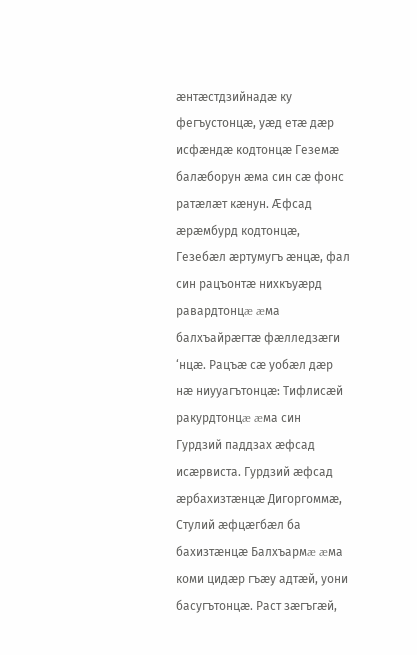æнтæстдзийнадæ ку фегъустонцæ, уæд етæ дæр исфæндæ кодтонцæ Геземæ балæборун æма син сæ фонс ратæлæт кæнун. Æфсад æрæмбурд кодтонцæ, Гезебæл æртумугъ æнцæ, фал син рацъонтæ нихкъуæрд равардтонцæ æма балхъайрæгтæ фæлледзæги ‘нцæ. Рацъæ сæ уобæл дæр нæ ниууагътонцæ: Тифлисæй ракурдтонцæ æма син Гурдзий паддзах æфсад исæрвиста. Гурдзий æфсад æрбахизтæнцæ Дигоргоммæ, Стулий æфцæгбæл ба бахизтæнцæ Балхъармæ æма коми цидæр гъæу адтæй, уони басугътонцæ. Раст зæгъгæй,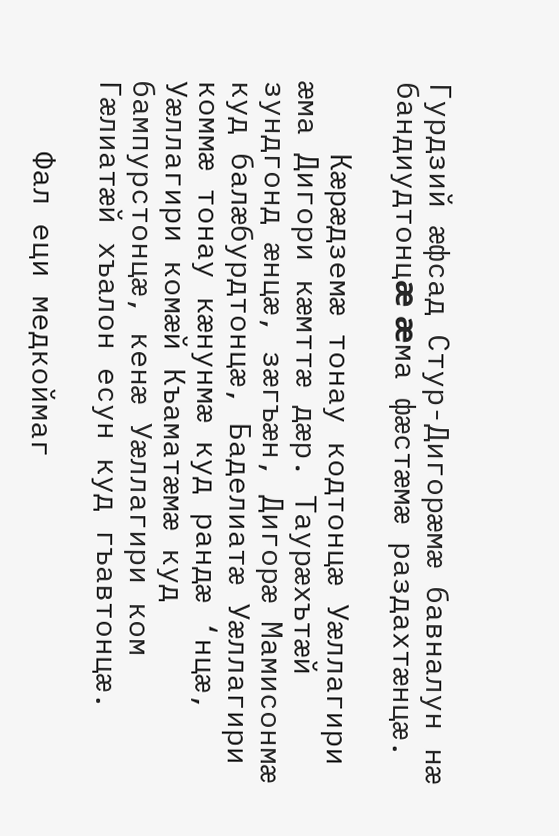Гурдзий æфсад Стур-Дигорæмæ бавналун нæ бандиудтонцæ æма фæстæмæ раздахтæнцæ.

    Кæрæдземæ тонау кодтонцæ Уæллагири æма Дигори кæмттæ дæр. Таурæхътæй зундгонд æнцæ, зæгъæн, Дигорæ Мамисонмæ куд балæбурдтонцæ, Баделиатæ Уæллагири коммæ тонау кæнунмæ куд рандæ ‘нцæ, Уæллагири комæй Къаматæмæ куд бампурстонцæ, кенæ Уæллагири ком Гæлиатæй хъалон есун куд гъавтонцæ.

    Фал еци медкоймаг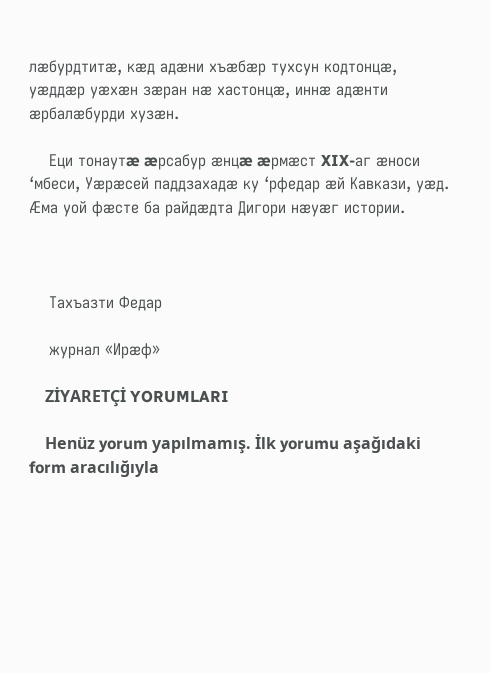лæбурдтитæ, кæд адæни хъæбæр тухсун кодтонцæ, уæддæр уæхæн зæран нæ хастонцæ, иннæ адæнти æрбалæбурди хузæн.

    Еци тонаутæ æрсабур æнцæ æрмæст XIX-аг æноси ‘мбеси, Уæрæсей паддзахадæ ку ‘рфедар æй Кавкази, уæд. Æма уой фæсте ба райдæдта Дигори нæуæг истории.



    Тахъазти Федар

    журнал «Ирæф»

    ZİYARETÇİ YORUMLARI

    Henüz yorum yapılmamış. İlk yorumu aşağıdaki form aracılığıyla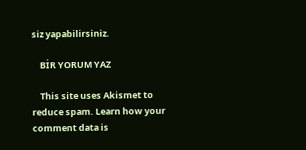siz yapabilirsiniz.

    BİR YORUM YAZ

    This site uses Akismet to reduce spam. Learn how your comment data is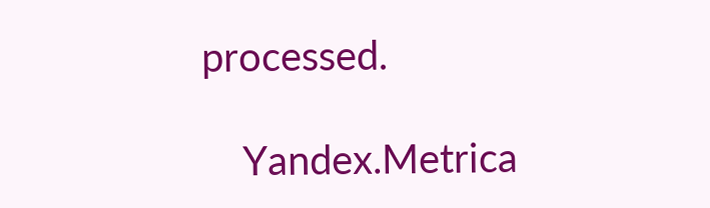processed.

    Yandex.Metrica